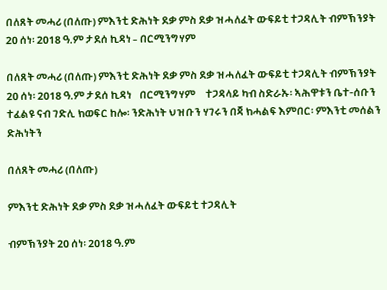በለጸት መሓሪ (በለጡ) ምእንቲ ድሕነት ደቃ ምስ ደቃ ዝሓለፈት ውፍይቲ ተጋዳሊት ብምኽንያት 20 ሰነ፡ 2018 ዓ.ም ታደሰ ኪዳነ – በርሚንግሃም

በለጸት መሓሪ (በለጡ) ምእንቲ ድሕነት ደቃ ምስ ደቃ ዝሓለፈት ውፍይቲ ተጋዳሊት ብምኽንያት 20 ሰነ፡ 2018 ዓ.ም ታደሰ ኪዳነ    በርሚንግሃም     ተጋዳላይ ካብ ስድራኡ፡ ኣሕዋቱን ቤተ-ሰቡን ተፈልዩ ናብ ገድሊ ክወፍር ከሎ፡ ንድሕነት ህዝቡን ሃገሩን በጃ ክሓልፍ እምበር፡ ምእንቲ መሰልን ድሕነትን

በለጸት መሓሪ (በለጡ)

ምእንቲ ድሕነት ደቃ ምስ ደቃ ዝሓለፈት ውፍይቲ ተጋዳሊት

ብምኽንያት 20 ሰነ፡ 2018 ዓ.ም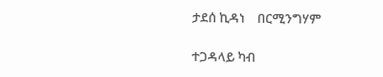ታደሰ ኪዳነ    በርሚንግሃም

ተጋዳላይ ካብ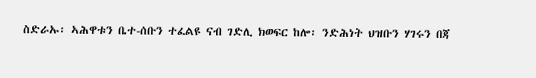ስድራኡ፡ ኣሕዋቱን ቤተ-ሰቡን ተፈልዩ ናብ ገድሊ ክወፍር ከሎ፡ ንድሕነት ህዝቡን ሃገሩን በጃ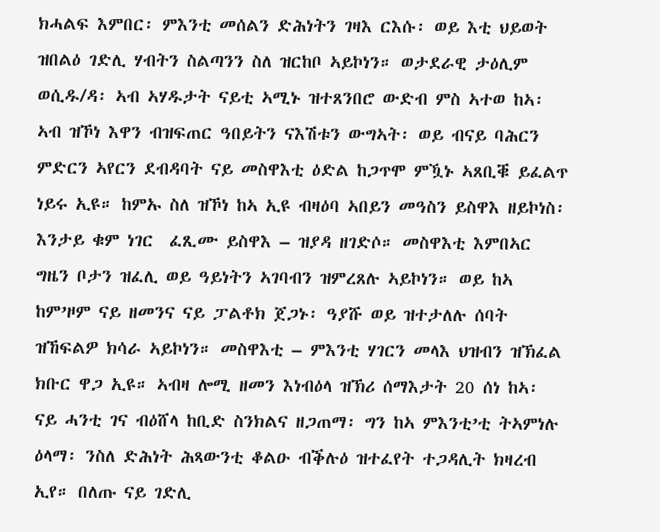ክሓልፍ እምበር፡ ምእንቲ መሰልን ድሕነትን ገዛእ ርእሱ፡ ወይ እቲ ህይወት ዝበልዕ ገድሊ ሃብትን ስልጣንን ስለ ዝርከቦ ኣይኮነን። ወታደራዊ ታዕሊም ወሲዱ/ዳ፡ ኣብ ኣሃዱታት ናይቲ ኣሚኑ ዝተጸንበሮ ውድብ ምስ ኣተወ ከኣ፡ ኣብ ዝኾነ እዋን ብዝፍጠር ዓበይትን ናእሽቱን ውግኣት፡ ወይ ብናይ ባሕርን ምድርን ኣየርን ደብዳባት ናይ መስዋእቲ ዕድል ከጋጥሞ ምዃኑ ኣጸቢቑ ይፈልጥ ነይሩ ኢዩ። ከምኡ ስለ ዝኾነ ከኣ ኢዩ ብዛዕባ ኣበይን መዓስን ይስዋእ ዘይኮነስ፡ እንታይ ቁም ነገር  ፈጺሙ ይስዋእ – ዝያዳ ዘገድሶ። መስዋእቲ እምበኣር ግዜን ቦታን ዝፈሊ ወይ ዓይነትን ኣገባብን ዝምረጸሉ ኣይኮነን። ወይ ከኣ ከም’ዞም ናይ ዘመንና ናይ ፓልቶክ ጀጋኑ፡ ዓያሹ ወይ ዝተታለሉ ሰባት ዝኸፍልዎ ክሳራ ኣይኮነን። መስዋእቲ – ምእንቲ ሃገርን መላእ ህዝብን ዝኽፈል ክቡር ዋጋ ኢዩ። ኣብዛ ሎሚ ዘመን እነብዕላ ዝኽሪ ሰማእታት 20 ሰነ ከኣ፡ ናይ ሓንቲ ገና ብዕሸላ ከቢድ ስንክልና ዘጋጠማ፡ ግን ከኣ ምእንቲ’ቲ ትኣምነሉ ዕላማ፡ ንስለ ድሕነት ሕጻውንቲ ቆልዑ ብቕሉዕ ዝተፈየት ተጋዳሊት ክዛረብ ኢየ። በለጡ ናይ ገድሊ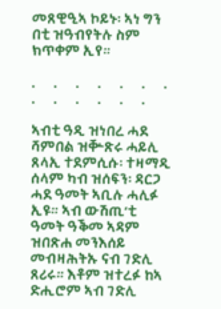መጸዊዒኣ ኮይኑ፡ ኣነ ግን በቲ ዝዓብየትሉ ስም ክጥቀም ኢየ።

.      .      .      .      .      .      .      .      .      .      .      .      .

ኣብቲ ዓዲ ዝነበረ ሓደ ሻምበል ዝቝጽሩ ሓይሊ ጸላኢ ተደምሲሱ፡ ተዛማዲ ሰላም ካብ ዝሰፍን፡ ዳርጋ ሓደ ዓመት ኣቢሉ ሓሊፉ ኢዩ። ኣብ ውሽጢ’ቲ ዓመት ዓቕመ ኣዳም ዝበጽሐ መንእሰይ መብዛሕትኡ ናብ ገድሊ ጸሪሩ። እቶም ዝተረፉ ከኣ ድሒሮም ኣብ ገድሊ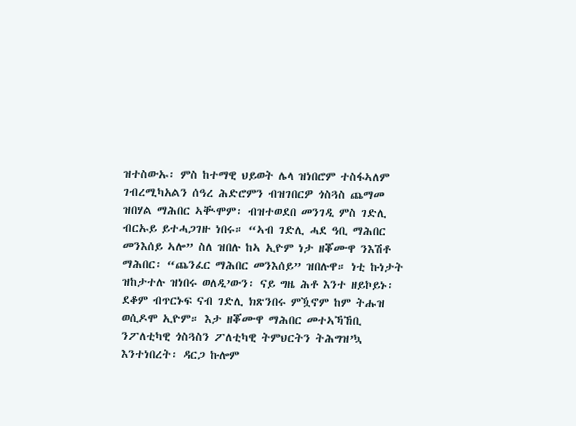ዝተስውኡ፡ ምስ ከተማዊ ህይወት ሌላ ዝነበሮም ተስፋኣለም ገብረሚካአልን ሰዓረ ሕድሮምን ብዝገበርዎ ጎስጓስ ጨማመ ዝበሃል ማሕበር ኣቚሞም፡ ብዝተወደበ መንገዲ ምስ ገድሊ ብርኡይ ይተሓጋገዙ ነበሩ። “ኣብ ገድሊ ሓደ ዓቢ ማሕበር መንእሰይ ኣሎ” ስለ ዝበሉ ከኣ ኢዮም ነታ ዘቖሙዋ ንእሽቶ ማሕበር፡ “ጨንፈር ማሕበር መንእሰይ” ዝበሉዋ። ነቲ ኩነታት ዝከታተሉ ዝነበሩ ወለዲ’ውን፡ ናይ ግዜ ሕቶ እንተ ዘይኮይኑ፡ ደቆም ብጥርኑፍ ናብ ገድሊ ክጽንበሩ ምዃኖም ከም ትሑዝ ወሲዶሞ ኢዮም። እታ ዘቖሙዋ ማሕበር መተኣኻኸቢ ንፖለቲካዊ ጎስጓስን ፖለቲካዊ ትምህርትን ትሕግዝ’ኳ እንተነበረት፡ ዳርጋ ኩሎም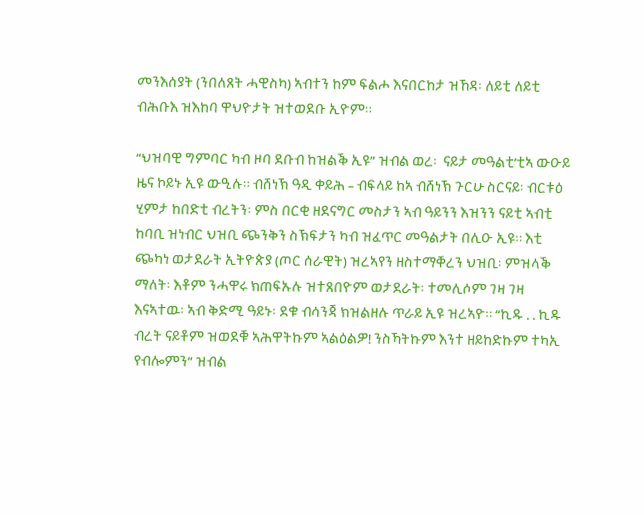መንእሰያት (ንበለጸት ሓዊስካ) ኣብተን ከም ፍልሖ እናበርከታ ዝኸዳ፡ ለይቲ ለይቲ ብሕቡእ ዝእከባ ዋህዮታት ዝተወደቡ ኢዮም።

“ህዝባዊ ግምባር ካብ ዞባ ደቡብ ከዝልቕ ኢዩ” ዝብል ወረ፡  ናይታ መዓልቲ’ቲኣ ውዑይ ዜና ኮይኑ ኢዩ ውዒሉ። ብሸነኽ ዓዲ ቀይሕ – ብፍላይ ከኣ ብሸነኽ ጉርሁ ስርናይ፡ ብርቱዕ ሂምታ ከበድቲ ብረትን፡ ምስ በርቂ ዘደናግር መስታን ኣብ ዓይንን እዝንን ናይቲ ኣብቲ ከባቢ ዝነብር ህዝቢ ጭንቅን ስኽፍታን ካብ ዝፈጥር መዓልታት በሊዑ ኢዩ። እቲ ጭካነ ወታደራት ኢትዮጵያ (ጦር ሰራዊት) ዝረኣየን ዘስተማቐረን ህዝቢ፡ ምዝላቕ ማለት፡ እቶም ንሓዋሩ ክጠፍኡሉ ዝተጸበዮም ወታደራት፡ ተመሊሶም ገዛ ገዛ እናኣተዉ፡ ኣብ ቅድሚ ዓይኑ፡ ደቁ ብሳንጃ ክዝልዘሉ ጥራይ ኢዩ ዝረኣዮ። “ኪዱ . . ኪዱ ብረት ናይቶም ዝወደቑ ኣሕዋትኩም ኣልዕልዎ! ንስኻትኩም እንተ ዘይከድኩም ተካኢ የብሎምን” ዝብል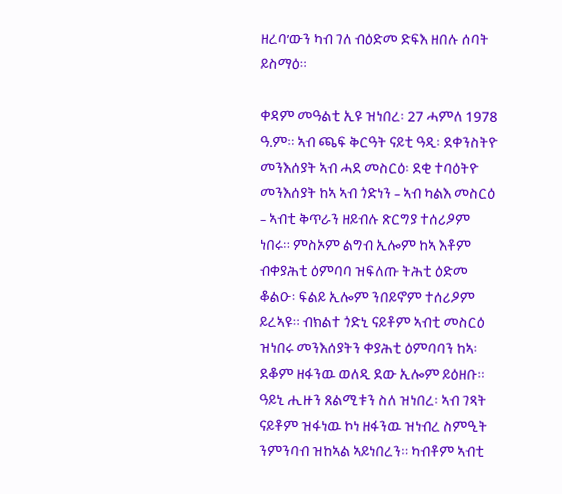ዘረባ’ውን ካብ ገለ ብዕድመ ድፍእ ዘበሉ ሰባት ይስማዕ።

ቀዳም መዓልቲ ኢዩ ዝነበረ፡ 27 ሓምለ 1978 ዓ.ም። ኣብ ጫፍ ቅርዓት ናይቲ ዓዲ፡ ደቀንስትዮ መንእሰያት ኣብ ሓደ መስርዕ፡ ደቂ ተባዕትዮ መንእሰያት ከኣ ኣብ ጎድነን – ኣብ ካልእ መስርዕ – ኣብቲ ቅጥራን ዘይብሉ ጽርግያ ተሰሪዖም ነበሩ። ምስኦም ልግብ ኢሎም ከኣ እቶም ብቀያሕቲ ዕምባባ ዝፍለጡ ትሕቲ ዕድመ ቆልዑ፡ ፍልይ ኢሎም ንበይኖም ተሰሪዖም ይረኣዩ። ብክልተ ጎድኒ ናይቶም ኣብቲ መስርዕ ዝነበሩ መንእሰያትን ቀያሕቲ ዕምባባን ከኣ፡ ደቆም ዘፋንዉ ወለዲ ደው ኢሎም ይዕዘቡ። ዓይኒ ሒዙን ጸልሚቱን ስለ ዝነበረ፡ ኣብ ገጻት ናይቶም ዝፋነዉ ኮነ ዘፋንዉ ዝነብረ ስምዒት ንምንባብ ዝከኣል ኣይነበረን። ካብቶም ኣብቲ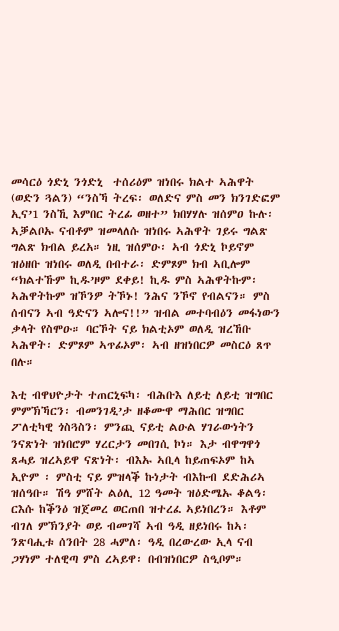መሳርዕ ጎድኒ ንጎድኒ  ተሰሪዕም ዝነበሩ ክልተ ኣሕዋት (ወድን ጓልን) “ንስኻ ትረፍ፡ ወለድና ምስ መን ክንገድፎም ኢና’1 ንስኺ እምበር ትረፊ ወዘተ” ክበሃሃሉ ዝሰምዐ ኩሉ፡ ኣቓልቦኡ ናብቶም ዝመላለሱ ዝነበሩ ኣሕዋት ገይሩ ግልጽ ግልጽ ክብል ይረአ። ነዚ ዝሰምዑ፡ ኣብ ጎድኒ ኮይኖም ዝዕዘቡ ዝነበሩ ወለዲ በብተራ፡ ድምጾም ክብ ኣቢሎም “ክልተኹም ኪዱ’ዞም ደቀይ! ኪዱ ምስ ኣሕዋትኩም፡ ኣሕዋትኩም ዝኾንዎ ትኾኑ! ንሕና ንኾኖ የብልናን። ምስ ሰብናን ኣብ ዓድናን ኣሎና!!” ዝብል መተባብዕን መፋነውን ቃላት የስሞዑ። ባርኾት ናይ ክልቲኦም ወለዲ ዝረኸቡ ኣሕዋት፡ ድምጾም ኣጥፊኦም፡ ኣብ ዘዝነበርዎ መስርዕ ጸጥ በሉ።

እቲ ብዋህዮታት ተጠርኒፍካ፡ ብሕቡእ ለይቲ ለይቲ ዝግበር ምምኽኻርን፡ ብመንገዲ’ታ ዘቆሙዋ ማሕበር ዝግበር ፖለቲካዊ ጎስጓስን፡ ምንጪ ናይቲ ልዑል ሃገራውነትን ንናጽነት ዝነበሮም ሃረርታን መበገሲ ኮነ። እታ ብዋግዋጎ ጸሓይ ዝረኣይዋ ናጽነት፡ ብእኡ ኣቢላ ከይጠፍኦም ከኣ ኢዮም ፡ ምስቲ ናይ ምዝላቕ ኩነታት ብእኩብ ደድሕሪኣ ዝሰዓቡ። ሽዓ ምሸት ልዕሊ 12 ዓመት ዝዕድሜኡ ቆልዓ፡ ርእሱ ከቕንዕ ዝጀመረ ወርጠበ ዝተረፈ ኣይነበረን። እቶም ብገለ ምኽንያት ወይ ብመገሻ ኣብ ዓዲ ዘይነበሩ ከኣ፡ ንጽባሒቱ ሰንበት 28 ሓምለ፡ ዓዲ በረውረው ኢላ ናብ ጋሃነም ተለዊጣ ምስ ረኣይዋ፡ በብዝነበርዎ ስዒቦም።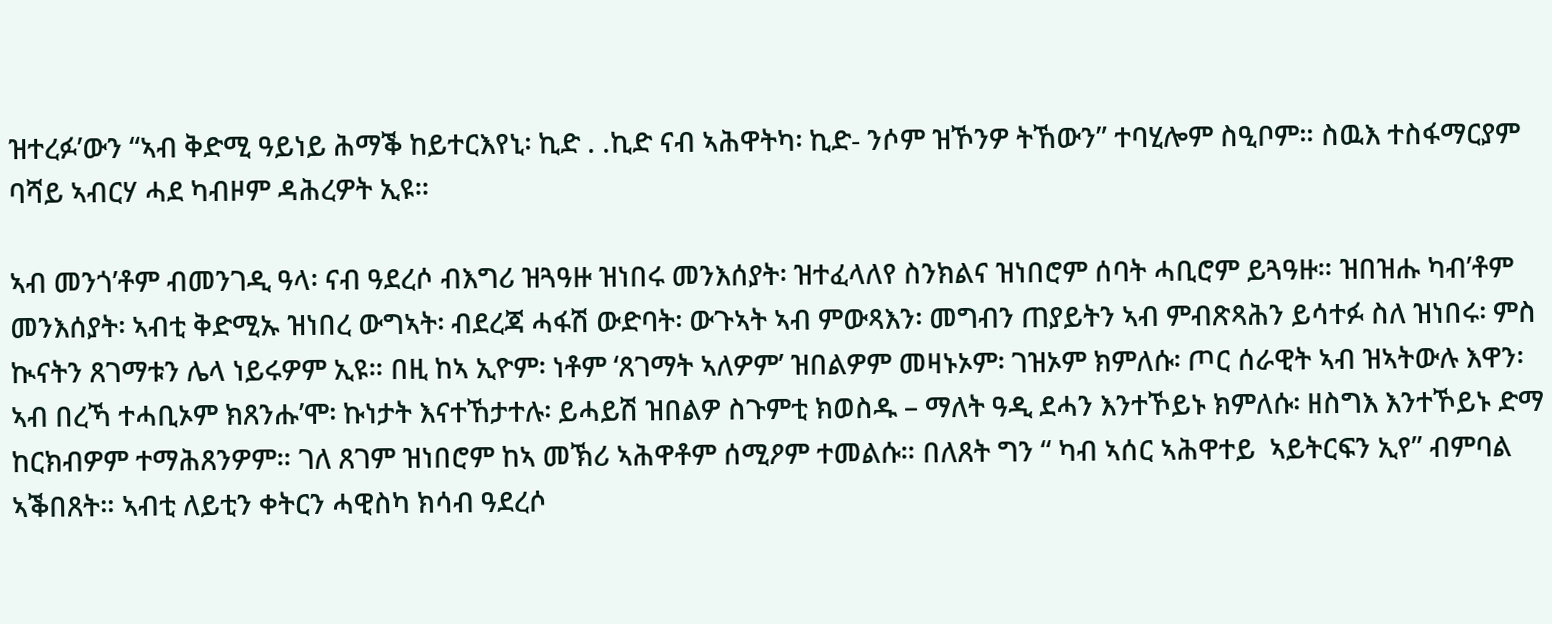ዝተረፉ’ውን “ኣብ ቅድሚ ዓይነይ ሕማቕ ከይተርእየኒ፡ ኪድ . .ኪድ ናብ ኣሕዋትካ፡ ኪድ- ንሶም ዝኾንዎ ትኸውን” ተባሂሎም ስዒቦም። ስዉእ ተስፋማርያም ባሻይ ኣብርሃ ሓደ ካብዞም ዳሕረዎት ኢዩ።

ኣብ መንጎ’ቶም ብመንገዲ ዓላ፡ ናብ ዓደረሶ ብእግሪ ዝጓዓዙ ዝነበሩ መንእሰያት፡ ዝተፈላለየ ስንክልና ዝነበሮም ሰባት ሓቢሮም ይጓዓዙ። ዝበዝሑ ካብ’ቶም መንእሰያት፡ ኣብቲ ቅድሚኡ ዝነበረ ውግኣት፡ ብደረጃ ሓፋሽ ውድባት፡ ውጉኣት ኣብ ምውጻእን፡ መግብን ጠያይትን ኣብ ምብጽጻሕን ይሳተፉ ስለ ዝነበሩ፡ ምስ ኲናትን ጸገማቱን ሌላ ነይሩዎም ኢዩ። በዚ ከኣ ኢዮም፡ ነቶም ‘ጸገማት ኣለዎም’ ዝበልዎም መዛኑኦም፡ ገዝኦም ክምለሱ፡ ጦር ሰራዊት ኣብ ዝኣትውሉ እዋን፡ ኣብ በረኻ ተሓቢኦም ክጸንሑ’ሞ፡ ኩነታት እናተኸታተሉ፡ ይሓይሽ ዝበልዎ ስጉምቲ ክወስዱ – ማለት ዓዲ ደሓን እንተኾይኑ ክምለሱ፡ ዘስግእ እንተኾይኑ ድማ ከርክብዎም ተማሕጸንዎም። ገለ ጸገም ዝነበሮም ከኣ መኽሪ ኣሕዋቶም ሰሚዖም ተመልሱ። በለጸት ግን “ ካብ ኣሰር ኣሕዋተይ  ኣይትርፍን ኢየ” ብምባል ኣቕበጸት። ኣብቲ ለይቲን ቀትርን ሓዊስካ ክሳብ ዓደረሶ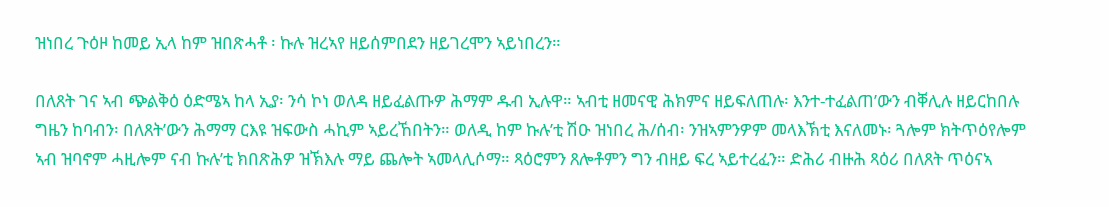ዝነበረ ጉዕዞ ከመይ ኢላ ከም ዝበጽሓቶ ፡ ኩሉ ዝረኣየ ዘይሰምበደን ዘይገረሞን ኣይነበረን።

በለጸት ገና ኣብ ጭልቅዕ ዕድሜኣ ከላ ኢያ፡ ንሳ ኮነ ወለዳ ዘይፈልጡዎ ሕማም ዱብ ኢሉዋ። ኣብቲ ዘመናዊ ሕክምና ዘይፍለጠሉ፡ እንተ-ተፈልጠ’ውን ብቐሊሉ ዘይርከበሉ ግዜን ከባብን፡ በለጸት’ውን ሕማማ ርእዩ ዝፍውስ ሓኪም ኣይረኸበትን። ወለዲ ከም ኩሉ’ቲ ሽዑ ዝነበረ ሕ/ሰብ፡ ንዝኣምንዎም መላእኽቲ እናለመኑ፡ ጓሎም ክትጥዕየሎም ኣብ ዝባኖም ሓዚሎም ናብ ኩሉ’ቲ ክበጽሕዎ ዝኽእሉ ማይ ጨሎት ኣመላሊሶማ። ጻዕሮምን ጸሎቶምን ግን ብዘይ ፍረ ኣይተረፈን። ድሕሪ ብዙሕ ጻዕሪ በለጸት ጥዕናኣ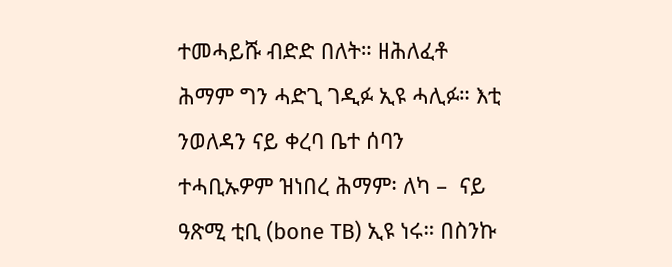ተመሓይሹ ብድድ በለት። ዘሕለፈቶ ሕማም ግን ሓድጊ ገዲፉ ኢዩ ሓሊፉ። እቲ ንወለዳን ናይ ቀረባ ቤተ ሰባን ተሓቢኡዎም ዝነበረ ሕማም፡ ለካ –  ናይ ዓጽሚ ቲቢ (bone TB) ኢዩ ነሩ። በስንኩ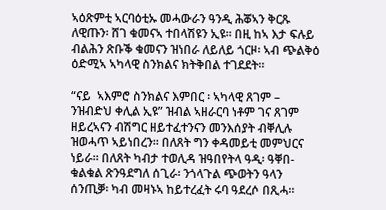ኣዕጽምቲ ኣርባዕቲኡ መሓውራን ዓንዲ ሕቖኣን ቅርጹ ለዊጡን፡ ሸገ ቁመናኣ ተበላሽዩን ኢዩ። በዚ ከኣ እታ ፍሉይ ብልሕን ጽቡቕ ቁመናን ዝነበራ ለይለይ ጎርዞ፡ ኣብ ጭልቅዕ ዕድሚኣ ኣካላዊ ስንክልና ክትቅበል ተገደደት።

“ናይ  ኣእምሮ ስንክልና እምበር ፡ ኣካላዊ ጸገም – ንዝብድህ ቀሊል ኢዩ” ዝብል ኣዘራርባ ነቶም ገና ጸገም ዘይረኣናን ብሽግር ዘይተፈተንናን መንእሰያት ብቐሊሉ ዝወሓጥ ኣይነበረን። በለጸት ግን ቀዳመይቲ መምህርና ነይራ። በለጸት ካብታ ተወሊዳ ዝዓበየትላ ዓዲ፡ ዓቐበ-ቁልቁል ጽንዓደግለ ሰጊራ፡ ንጎላጉል ጭወትን ዓላን ሰንጢቓ፡ ካብ መዛኑኣ ከይተረፈት ሩባ ዓደረሶ በጺሓ።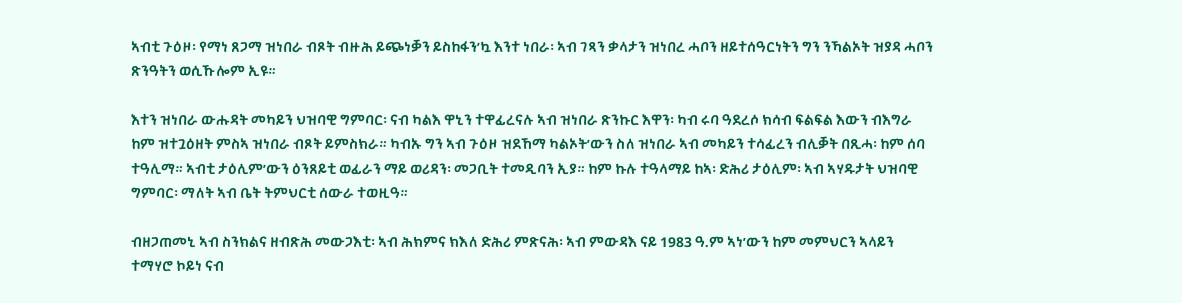ኣብቲ ጉዕዞ፡ የማነ ጸጋማ ዝነበራ ብጾት ብዙሕ ይጭነቓን ይስከፋን’ኳ እንተ ነበራ፡ ኣብ ገጻን ቃላታን ዝነበረ ሓቦን ዘይተሰዓርነትን ግን ንኻልኦት ዝያዳ ሓቦን ጽንዓትን ወሲኹሎም ኢዩ።

እተን ዝነበራ ውሑዳት መካይን ህዝባዊ ግምባር፡ ናብ ካልእ ዋኒን ተዋፊረናሉ ኣብ ዝነበራ ጽንኩር እዋን፡ ካብ ሩባ ዓደረሶ ክሳብ ፍልፍል እውን ብእግራ ከም ዝተጓዕዘት ምስኣ ዝነበራ ብጾት ይምስክራ። ካብኡ ግን ኣብ ጉዕዞ ዝደኸማ ካልኦት’ውን ስለ ዝነበራ ኣብ መካይን ተሳፊረን ብሊቓት በጺሓ፡ ከም ሰባ ተዓሊማ። ኣብቲ ታዕሊም’ውን ዕንጸይቲ ወፊራን ማይ ወሪዳን፡ መጋቢት ተመዲባን ኢያ። ከም ኩሉ ተዓላማይ ከኣ፡ ድሕሪ ታዕሊም፡ ኣብ ኣሃዱታት ህዝባዊ ግምባር፡ ማለት ኣብ ቤት ትምህርቲ ሰውራ ተወዚዓ።

ብዘጋጠመኒ ኣብ ስንክልና ዘብጽሕ መውጋእቲ፡ ኣብ ሕክምና ክእለ ድሕሪ ምጽናሕ፡ ኣብ ምውዳእ ናይ 1983 ዓ.ም ኣነ’ውን ከም መምህርን ኣላይን ተማሃሮ ኮይነ ናብ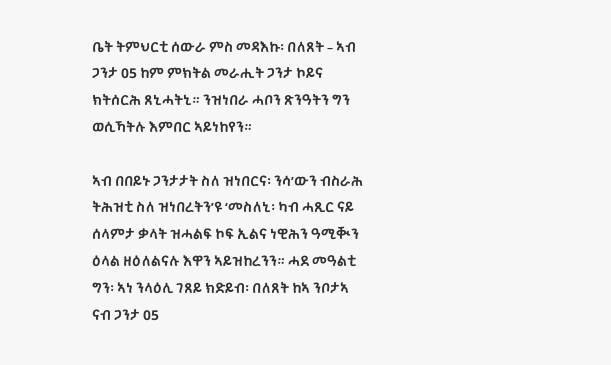ቤት ትምህርቲ ሰውራ ምስ መዳእኩ፡ በለጸት – ኣብ ጋንታ 05 ከም ምክትል መራሒት ጋንታ ኮይና ክትሰርሕ ጸኒሓትኒ። ንዝነበራ ሓቦን ጽንዓትን ግን ወሲኻትሉ እምበር ኣይነከየን።

ኣብ በበይኑ ጋንታታት ስለ ዝነበርና፡ ንሳ’ውን ብስራሕ ትሕዝቲ ስለ ዝነበረትን’ዩ ‘መስለኒ፡ ካብ ሓጺር ናይ ሰላምታ ቃላት ዝሓልፍ ኮፍ ኢልና ነዊሕን ዓሚቚን ዕላል ዘዕለልናሉ እዋን ኣይዝከረንን። ሓደ መዓልቲ ግን፡ ኣነ ንላዕሊ ገጸይ ክድይብ፡ በለጸት ከኣ ንቦታኣ ናብ ጋንታ 05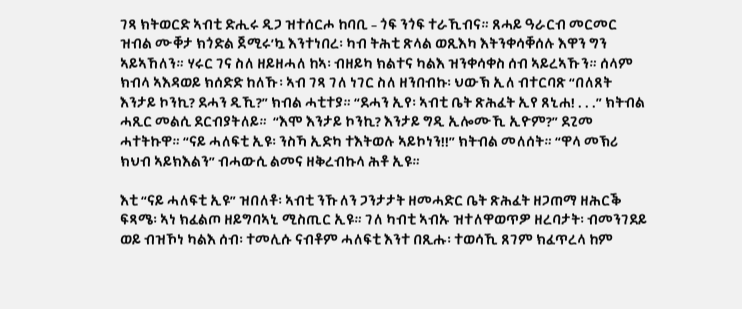ገጻ ክትወርድ ኣብቲ ድሒሩ ዲጋ ዝተሰርሖ ከባቢ – ጎፍ ንጎፍ ተራኺብና። ጸሓይ ዓራርብ መርመር ዝብል ሙቐታ ክጎድል ጀሚሩ’ኳ እንተነበረ፡ ካብ ትሕቲ ጽላል ወጺእካ እትንቀሳቐሰሉ እዋን ግን ኣይኣኸለን። ሃሩር ገና ስለ ዘይዘሓለ ከኣ፡ ብዘይካ ክልተና ካልእ ዝንቀሳቀስ ሰብ ኣይረኣኹን። ሰላም ክብላ ኣእዳወይ ክሰድድ ከለኹ፡ ኣብ ገጻ ገለ ነገር ስለ ዘንበብኩ፡ ህውኽ ኢለ ብተርባጽ “በለጸት እንታይ ኮንኪ? ደሓን ዲኺ?” ክብል ሓቲተያ። “ደሓን ኢየ፡ ኣብቲ ቤት ጽሕፈት ኢየ ጸኒሐ! . . .” ክትብል ሓጺር መልሲ ደርብያትለይ።  “እሞ እንታይ ኮንኪ? እንታይ ግዲ ኢሎሙኺ ኢዮም?” ደጊመ ሓተትኩዋ። “ናይ ሓለፍቲ ኢዩ፡ ንስኻ ኢድካ ተእትወሉ ኣይኮነን!!” ክትብል መለሰት። “ዋላ መኽሪ ክህብ ኣይክእልን” ብሓውሲ ልመና ዘቅረብኩላ ሕቶ ኢዩ።

እቲ “ናይ ሓለፍቲ ኢዩ” ዝበለቶ፡ ኣብቲ ንኹለን ጋንታታት ዘመሓድር ቤት ጽሕፈት ዘጋጠማ ዘሕርቕ ፍጻሜ፡ ኣነ ክፈልጦ ዘይግባኣኒ ሚስጢር ኢዩ። ገለ ካብቲ ኣብኡ ዝተለዋወጥዎ ዘረባታት፡ ብመንገደይ ወይ ብዝኾነ ካልእ ሰብ፡ ተመሊሱ ናብቶም ሓለፍቲ እንተ በጺሑ፡ ተወሳኺ ጸገም ክፈጥረላ ከም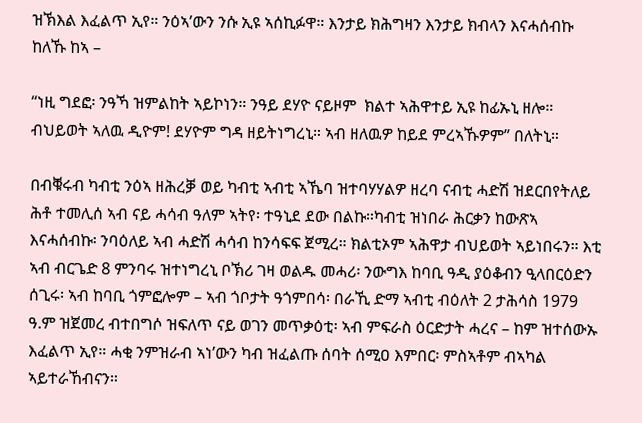ዝኽእል እፈልጥ ኢየ። ንዕኣ’ውን ንሱ ኢዩ ኣሰኪፉዋ። እንታይ ክሕግዛን እንታይ ክብላን እናሓሰብኩ ከለኹ ከኣ –

“ነዚ ግደፎ፡ ንዓኻ ዝምልከት ኣይኮነን። ንዓይ ደሃዮ ናይዞም  ክልተ ኣሕዋተይ ኢዩ ከፊኡኒ ዘሎ። ብህይወት ኣለዉ ዲዮም! ደሃዮም ግዳ ዘይትነግረኒ። ኣብ ዘለዉዎ ከይደ ምረኣኹዎም” በለትኒ።

በብቑሩብ ካብቲ ንዕኣ ዘሕረቓ ወይ ካብቲ ኣብቲ ኣኼባ ዝተባሃሃልዎ ዘረባ ናብቲ ሓድሽ ዝደርበየትለይ ሕቶ ተመሊሰ ኣብ ናይ ሓሳብ ዓለም ኣትየ፡ ተዓኒደ ደው በልኩ።ካብቲ ዝነበራ ሕርቃን ከውጽኣ እናሓሰብኩ፡ ንባዕለይ ኣብ ሓድሽ ሓሳብ ከንሳፍፍ ጀሚረ። ክልቲኦም ኣሕዋታ ብህይወት ኣይነበሩን። እቲ ኣብ ብርጌድ 8 ምንባሩ ዝተነግረኒ ቦኽሪ ገዛ ወልዱ መሓሪ፡ ንውግእ ከባቢ ዓዲ ያዕቆብን ዒላበርዕድን ሰጊሩ፡ ኣብ ከባቢ ጎምፎሎም – ኣብ ጎቦታት ዓጎምበሳ፡ በራኺ ድማ ኣብቲ ብዕለት 2 ታሕሳስ 1979 ዓ.ም ዝጀመረ ብተበግሶ ዝፍለጥ ናይ ወገን መጥቃዕቲ፡ ኣብ ምፍራስ ዕርድታት ሓረና – ከም ዝተሰውኡ እፈልጥ ኢየ። ሓቂ ንምዝራብ ኣነ’ውን ካብ ዝፈልጡ ሰባት ሰሚዐ እምበር፡ ምስኣቶም ብኣካል ኣይተራኸብናን።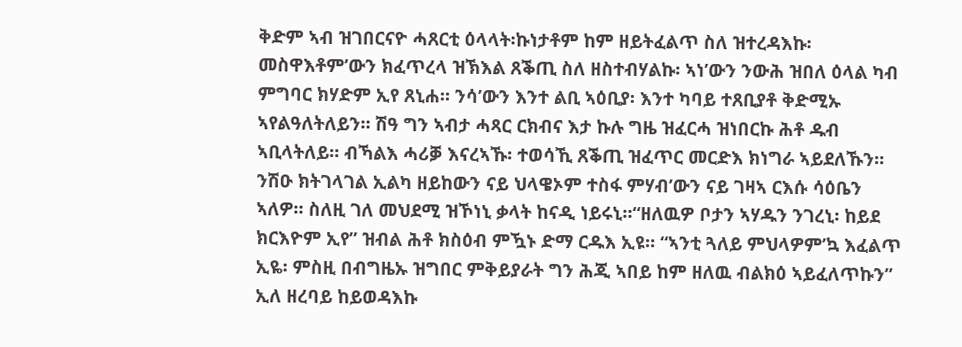ቅድም ኣብ ዝገበርናዮ ሓጸርቲ ዕላላት፡ኩነታቶም ከም ዘይትፈልጥ ስለ ዝተረዳእኩ፡ መስዋእቶም’ውን ክፈጥረላ ዝኽእል ጸቕጢ ስለ ዘስተብሃልኩ፡ ኣነ’ውን ንውሕ ዝበለ ዕላል ካብ ምግባር ክሃድም ኢየ ጸኒሐ። ንሳ’ውን እንተ ልቢ ኣዕቢያ፡ እንተ ካባይ ተጸቢያቶ ቅድሚኡ ኣየልዓለትለይን። ሽዓ ግን ኣብታ ሓጻር ርክብና እታ ኩሉ ግዜ ዝፈርሓ ዝነበርኩ ሕቶ ዱብ ኣቢላትለይ። ብኻልእ ሓሪቓ እናረኣኹ፡ ተወሳኺ ጸቕጢ ዝፈጥር መርድእ ክነግራ ኣይደለኹን። ንሽዑ ክትገላገል ኢልካ ዘይከውን ናይ ህላዌኦም ተስፋ ምሃብ’ውን ናይ ገዛኣ ርእሱ ሳዕቤን ኣለዎ። ስለዚ ገለ መህደሚ ዝኾነኒ ቃላት ከናዲ ነይሩኒ።“ዘለዉዎ ቦታን ኣሃዱን ንገረኒ፡ ከይደ ክርእዮም ኢየ” ዝብል ሕቶ ክስዕብ ምዃኑ ድማ ርዱእ ኢዩ። “ኣንቲ ጓለይ ምህላዎም’ኳ እፈልጥ ኢዬ፡ ምስዚ በብግዜኡ ዝግበር ምቅይያራት ግን ሕጂ ኣበይ ከም ዘለዉ ብልክዕ ኣይፈለጥኩን” ኢለ ዘረባይ ከይወዳእኩ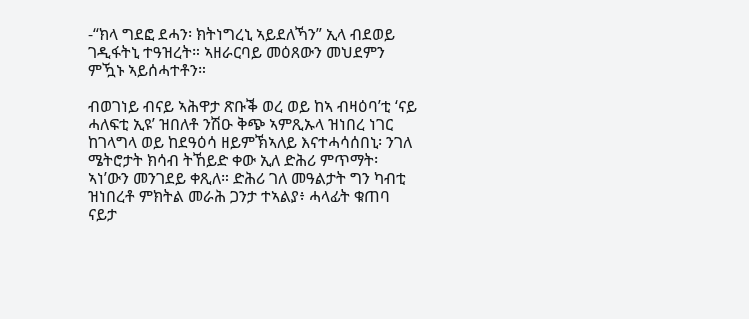-“ክላ ግደፎ ደሓን፡ ክትነግረኒ ኣይደለኻን” ኢላ ብደወይ ገዲፋትኒ ተዓዝረት። ኣዘራርባይ መዕጸውን መህደምን ምዃኑ ኣይሰሓተቶን።

ብወገነይ ብናይ ኣሕዋታ ጽቡቕ ወረ ወይ ከኣ ብዛዕባ’ቲ ‘ናይ ሓለፍቲ ኢዩ’ ዝበለቶ ንሽዑ ቅጭ ኣምጺኡላ ዝነበረ ነገር ከገላግላ ወይ ከደዓዕሳ ዘይምኽኣለይ እናተሓሳሰበኒ፡ ንገለ ሜትሮታት ክሳብ ትኸይድ ቀው ኢለ ድሕሪ ምጥማት፡ ኣነ’ውን መንገደይ ቀጺለ። ድሕሪ ገለ መዓልታት ግን ካብቲ ዝነበረቶ ምክትል መራሕ ጋንታ ተኣልያ፥ ሓላፊት ቁጠባ ናይታ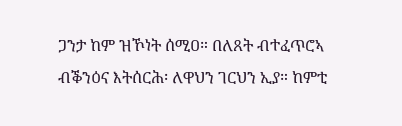ጋንታ ከም ዝኾነት ሰሚዐ። በለጸት ብተፈጥሮኣ ብቕንዕና እትሰርሕ፡ ለዋህን ገርህን ኢያ። ከምቲ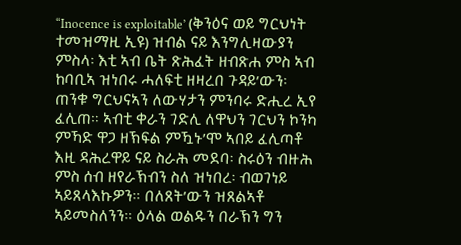“Inocence is exploitable’ (ቅንዕና ወይ ግርህነት ተመዝማዚ ኢዩ) ዝብል ናይ እንግሊዛውያን ምስላ፡ እቲ ኣብ ቤት ጽሕፈት ዘብጽሐ ምስ ኣብ ከባቢኣ ዝነበሩ ሓለፍቲ ዘዛረበ ጉዳይ’ውን፡ ጠንቁ ግርህናኣን ለውሃታን ምንባሩ ድሒረ ኢየ ፈሊጠ። ኣብቲ ቀራን ገድሊ ለዋህን ገርህን ኮንካ ምኻድ ዋጋ ዘኽፍል ምዃኑ’ሞ ኣበይ ፈሊጣቶ እዚ ዳሕረዋይ ናይ ስራሕ መደባ፡ ስሩዕን ብዙሕ ምስ ሰብ ዘየራኽብን ስለ ዝነበረ፡ ብወገነይ ኣይጸላእኩዎን። በለጸት’ውን ዝጸልኣቶ ኣይመስለንን። ዕላል ወልዱን በራኽን ግን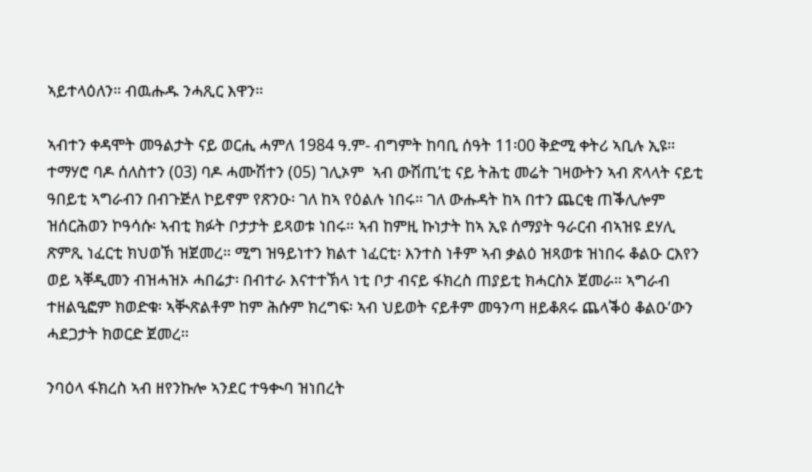ኣይተላዕለን። ብዉሑዱ ንሓጺር እዋን።

ኣብተን ቀዳሞት መዓልታት ናይ ወርሒ ሓምለ 1984 ዓ.ም- ብግምት ከባቢ ሰዓት 11፡00 ቅድሚ ቀትሪ ኣቢሉ ኢዩ። ተማሃሮ ባዶ ሰለስተን (03) ባዶ ሓሙሽተን (05) ገሊኦም  ኣብ ውሽጢ’ቲ ናይ ትሕቲ መሬት ገዛውትን ኣብ ጽላላት ናይቲ ዓበይቲ ኣግራብን በብጉጅለ ኮይኖም የጽንዑ፡ ገለ ከኣ የዕልሉ ነበሩ። ገለ ውሑዳት ከኣ በተን ጨርቂ ጠቕሊሎም ዝሰርሕወን ኮዓሳሱ፡ ኣብቲ ክፉት ቦታታት ይጻወቱ ነበሩ። ኣብ ከምዚ ኩነታት ከኣ ኢዩ ሰማያት ዓራርብ ብኣዝዩ ደሃሊ ጽምጺ ነፈርቲ ክህወኽ ዝጀመረ። ሚግ ዝዓይነተን ክልተ ነፈርቲ፡ እንተስ ነቶም ኣብ ቃልዕ ዝጻወቱ ዝነበሩ ቆልዑ ርእየን ወይ ኣቐዲመን ብዝሓዝኦ ሓበሬታ፡ በብተራ እናተተኽላ ነቲ ቦታ ብናይ ፋክረስ ጠያይቲ ክሓርስኦ ጀመራ። ኣግራብ ተዘልዒፎም ክወድቁ፡ ኣቚጽልቶም ከም ሕሱም ክረግፍ፡ ኣብ ህይወት ናይቶም መዓንጣ ዘይቆጸሩ ጨላቕዕ ቆልዑ’ውን ሓደጋታት ክወርድ ጀመረ።

ንባዕላ ፋክረስ ኣብ ዘየንኩሎ ኣንደር ተዓቊባ ዝነበረት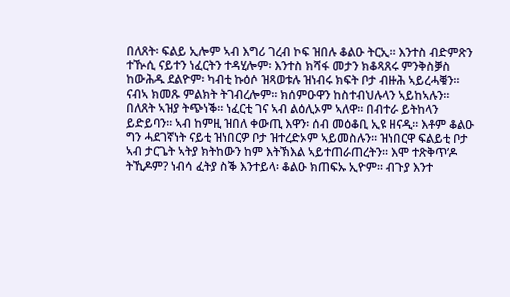በለጸት፡ ፍልይ ኢሎም ኣብ እግሪ ገረብ ኮፍ ዝበሉ ቆልዑ ትርኢ። እንተስ ብድምጽን ተዂሲ ናይተን ነፈርትን ተዳሂሎም፡ እንተስ ክሻፋ መታን ክቆጻጸሩ ምንቅስቓስ ከውሕዱ ደልዮም፡ ካብቲ ኩዕሶ ዝጻወቱሉ ዝነብሩ ክፍት ቦታ ብዙሕ ኣይረሓቑን። ናብኣ ክመጹ ምልክት ትገብረሎም። ክሰምዑዋን ከስተብህሉላን ኣይከኣሉን። በለጸት ኣዝያ ትጭነቕ። ነፈርቲ ገና ኣብ ልዕሊኦም ኣለዋ። በብተራ ይትከላን ይድይባን። ኣብ ከምዚ ዝበለ ቀውጢ እዋን፡ ሰብ መዕቆቢ ኢዩ ዘናዲ። እቶም ቆልዑ ግን ሓደገኛነት ናይቲ ዝነበርዎ ቦታ ዝተረድኦም ኣይመስሉን። ዝነበርዋ ፍልይቲ ቦታ ኣብ ታርጌት ኣትያ ክትከውን ከም እትኽእል ኣይተጠራጠረትን። እሞ ተጽቅጥ’ዶ ትኺዶም? ነብሳ ፈትያ ስቕ እንተይላ፡ ቆልዑ ክጠፍኡ ኢዮም። ብጉያ እንተ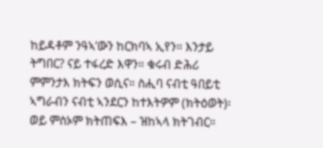ከይዳቶም ንዓኣ’ውን ከርክባኣ ኢየን። እንታይ ትግበር? ናይ ተፋረድ እዋን። ቁሩብ ድሕሪ ምምንታእ ክትፍን ወሲና። ስሒባ ናብቲ ዓበይቲ ኣግራብን ናብቲ ኣንደርን ከተእትዎም (ክትዕወት)፡ ወይ ምስኦም ክትጠፍእ – ዝከኣላ ክትገብር።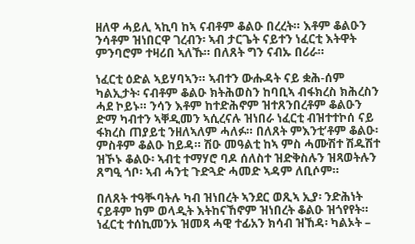ዘለዋ ሓይሊ ኣኪባ ከኣ ናብቶም ቆልዑ በረረት። እቶም ቆልዑን ንሳቶም ዝነበርዋ ገረብን፡ ኣብ ታርጌት ናይተን ነፈርቲ እትዋት ምንባሮም ተዛሪበ ኣለኹ። በለጸት ግን ናብኡ በሪራ።

ነፈርቲ ዕድል ኣይሃባኣን። ኣብተን ውሑዳት ናይ ቋሕ-ሰም ካልኢታት፡ ናብቶም ቆልዑ ክትሕወስን ከባቢኣ ብፋክረስ ክሕረስን ሓደ ኮይኑ። ንሳን እቶም ከተድሕኖም ዝተጸንበረቶም ቆልዑን ድማ ካብተን ኣቐዲመን ኣሲረናሉ ዝነበራ ነፈርቲ ብዝተተኮሰ ናይ ፋክረስ ጠያይቲ ንዘለኣለም ሓለፉ። በለጸት ምእንቲ’ቶም ቆልዑ፡ ምስቶም ቆልዑ ከይዳ። ሽዑ መዓልቲ ከኣ ምስ ሓሙሽተ ሽዱሽተ ዝኾኑ ቆልዑ፡ ኣብቲ ተማሃሮ ባዶ ሰለስተ ዝድቅስሉን ዝጻወትሉን ጸግዒ ጎቦ፡ ኣብ ሓንቲ ጉድጓድ ሓመድ ኣዳም ለቢሶም።

በለጸት ተዓቚባትሉ ካብ ዝነበረት ኣንደር ወጺኣ ኢያ፡ ንድሕነት ናይቶም ከም ወላዲት እትከናኸኖም ዝነበረት ቆልዑ ዝጎየየት። ነፈርቲ ተሰኪመንኦ ዝመጻ ሓዊ ተፊአን ክሳብ ዝኸዳ፡ ካልኦት –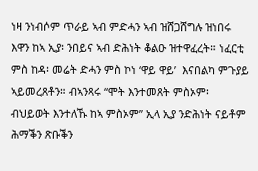ነዛ ንነብሶም ጥራይ ኣብ ምድሓን ኣብ ዝሸጋሸግሉ ዝነበሩ እዋን ከኣ ኢያ፡ ንበይና ኣብ ድሕነት ቆልዑ ዝተዋፈረት። ነፈርቲ ምስ ከዳ፡ መሬት ድሓን ምስ ኮነ ‘ዋይ ዋይ’  እናበልካ ምጉያይ ኣይመረጸቶን። ብኣንጻሩ “ሞት እንተመጸት ምስኦም፡ ብህይወት እንተለኹ ከኣ ምስኦም” ኢላ ኢያ ንድሕነት ናይቶም ሕማቕን ጽቡቕን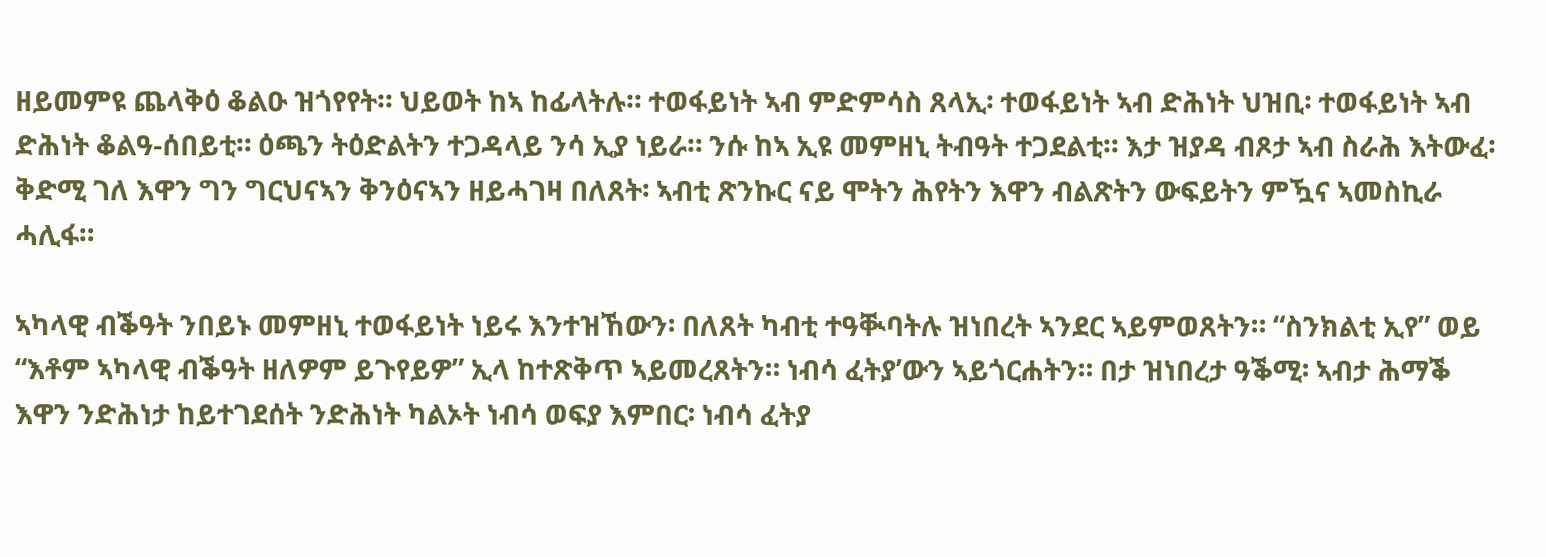ዘይመምዩ ጨላቅዕ ቆልዑ ዝጎየየት። ህይወት ከኣ ከፊላትሉ። ተወፋይነት ኣብ ምድምሳስ ጸላኢ፡ ተወፋይነት ኣብ ድሕነት ህዝቢ፡ ተወፋይነት ኣብ ድሕነት ቆልዓ-ሰበይቲ። ዕጫን ትዕድልትን ተጋዳላይ ንሳ ኢያ ነይራ። ንሱ ከኣ ኢዩ መምዘኒ ትብዓት ተጋደልቲ። እታ ዝያዳ ብጾታ ኣብ ስራሕ እትውፈ፡ ቅድሚ ገለ እዋን ግን ግርህናኣን ቅንዕናኣን ዘይሓገዛ በለጸት፡ ኣብቲ ጽንኩር ናይ ሞትን ሕየትን እዋን ብልጽትን ውፍይትን ምዃና ኣመስኪራ ሓሊፋ።

ኣካላዊ ብቕዓት ንበይኑ መምዘኒ ተወፋይነት ነይሩ እንተዝኸውን፡ በለጸት ካብቲ ተዓቚባትሉ ዝነበረት ኣንደር ኣይምወጸትን። “ስንክልቲ ኢየ” ወይ “እቶም ኣካላዊ ብቕዓት ዘለዎም ይጉየይዎ” ኢላ ከተጽቅጥ ኣይመረጸትን። ነብሳ ፈትያ’ውን ኣይጎርሐትን። በታ ዝነበረታ ዓቕሚ፡ ኣብታ ሕማቕ እዋን ንድሕነታ ከይተገደሰት ንድሕነት ካልኦት ነብሳ ወፍያ እምበር፡ ነብሳ ፈትያ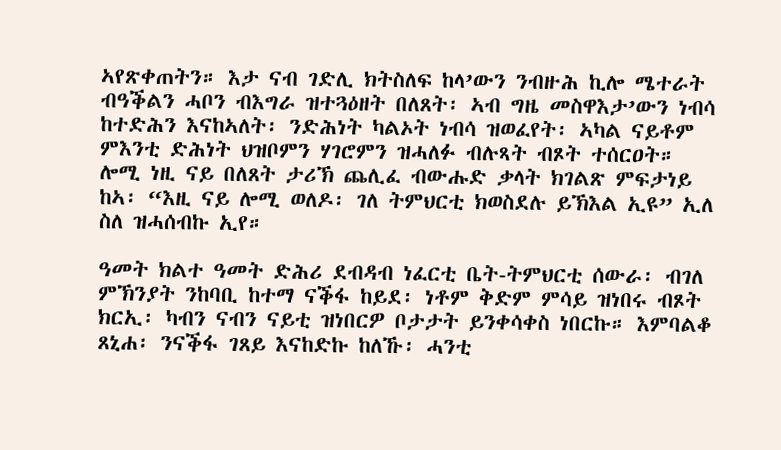ኣየጽቀጠትን። እታ ናብ ገድሊ ክትስለፍ ከላ’ውን ንብዙሕ ኪሎ ሜተራት ብዓቕልን ሓቦን ብእግራ ዝተጓዕዘት በለጸት፡ ኣብ ግዜ መስዋእታ’ውን ነብሳ ከተድሕን እናከኣለት፡ ንድሕነት ካልኦት ነብሳ ዝወፈየት፡ ኣካል ናይቶም ምእንቲ ድሕነት ህዝቦምን ሃገሮምን ዝሓለፉ ብሉጻት ብጾት ተሰርዐት። ሎሚ ነዚ ናይ በለጸት ታሪኽ ጨሊፈ ብውሑድ ቃላት ክገልጽ ምፍታነይ ከኣ፡ “እዚ ናይ ሎሚ ወለዶ፡ ገለ ትምህርቲ ክወስደሉ ይኽእል ኢዩ” ኢለ ስለ ዝሓሰብኩ ኢየ።

ዓመት ክልተ ዓመት ድሕሪ ደብዳብ ነፈርቲ ቤት-ትምህርቲ ሰውራ፡ ብገለ ምኽንያት ንከባቢ ከተማ ናቕፋ ከይደ፡ ነቶም ቅድም ምሳይ ዝነበሩ ብጾት ክርኢ፡ ካብን ናብን ናይቲ ዝነበርዎ ቦታታት ይንቀሳቀስ ነበርኩ። እምባልቆ ጸኒሐ፡ ንናቕፋ ገጸይ እናከድኩ ከለኹ፡ ሓንቲ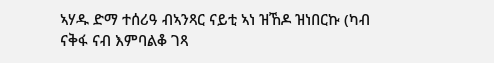ኣሃዱ ድማ ተሰሪዓ ብኣንጻር ናይቲ ኣነ ዝኸዶ ዝነበርኩ (ካብ ናቅፋ ናብ እምባልቆ ገጻ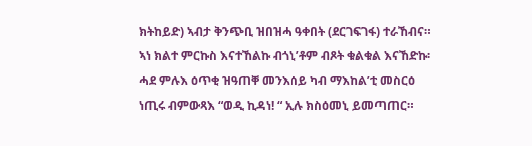ክትከይድ) ኣብታ ቅንጭቢ ዝበዝሓ ዓቀበት (ደርገፍገፋ) ተራኸብና። ኣነ ክልተ ምርኩስ እናተኸልኩ ብጎኒ’ቶም ብጾት ቁልቁል እናኸድኩ፡ ሓደ ምሉእ ዕጥቂ ዝዓጠቐ መንእሰይ ካብ ማእከል’ቲ መስርዕ ነጢሩ ብምውጻእ “ወዲ ኪዳነ! “ ኢሉ ክስዕመኒ ይመጣጠር።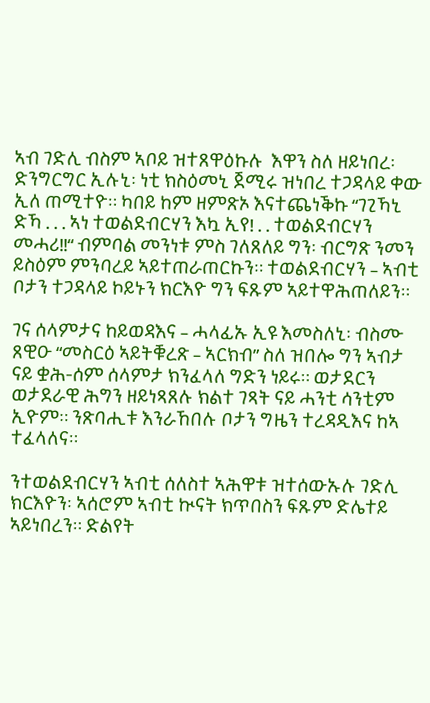ኣብ ገድሊ ብስም ኣቦይ ዝተጸዋዕኩሉ  እዋን ስለ ዘይነበረ፡ ድንግርግር ኢሉኒ፡ ነቲ ክስዕመኒ ጀሚሩ ዝነበረ ተጋዳላይ ቀው ኢለ ጠሚተዮ። ካበይ ከም ዘምጽኦ እናተጨነቕኩ “ገጊኻኒ ድኻ . . . ኣነ ተወልደብርሃን እኳ ኢየ! . . ተወልደብርሃን መሓሪ!!“ ብምባል መንነቱ ምስ ገለጸለይ ግን፡ ብርግጽ ንመን ይስዕም ምንባረይ ኣይተጠራጠርኩን። ተወልደብርሃን – ኣብቲ ቦታን ተጋዳላይ ኮይኑን ክርእዮ ግን ፍጹም ኣይተዋሕጠለይን።

ገና ሰላምታና ከይወዳእና – ሓላፊኡ ኢዩ እመስለኒ፡ ብስሙ ጸዊዑ “መስርዕ ኣይትቑረጽ – ኣርክብ” ስለ ዝበሎ ግን ኣብታ ናይ ቋሕ-ሰም ሰላምታ ክንፈላለ ግድን ነይሩ። ወታደርን ወታደራዊ ሕግን ዘይነጻጸሉ ክልተ ገጻት ናይ ሓንቲ ሳንቲም ኢዮም። ንጽባሒቱ እንራኸበሉ ቦታን ግዜን ተረዳዲእና ከኣ ተፈላለና።

ንተወልደብርሃን ኣብቲ ሰለስተ ኣሕዋቱ ዝተሰውኡሉ ገድሊ ክርእዮን፡ ኣሰሮም ኣብቲ ኲናት ክጥበስን ፍጹም ድሌተይ ኣይነበረን። ድልየት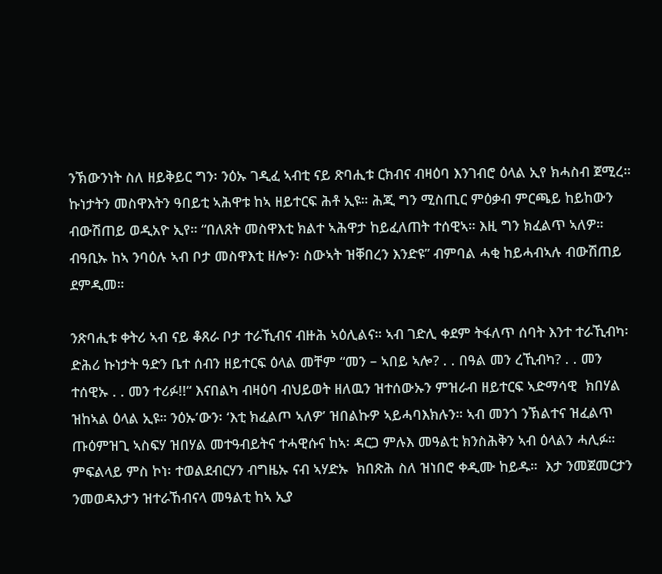ንኽውንነት ስለ ዘይቅይር ግን፡ ንዕኡ ገዲፈ ኣብቲ ናይ ጽባሒቱ ርክብና ብዛዕባ እንገብሮ ዕላል ኢየ ክሓስብ ጀሚረ። ኩነታትን መስዋእትን ዓበይቲ ኣሕዋቱ ከኣ ዘይተርፍ ሕቶ ኢዩ። ሕጂ ግን ሚስጢር ምዕቃብ ምርጫይ ከይከውን ብውሽጠይ ወዲአዮ ኢየ። “በለጸት መስዋእቲ ክልተ ኣሕዋታ ከይፈለጠት ተሰዊኣ። እዚ ግን ክፈልጥ ኣለዎ። ብዓቢኡ ከኣ ንባዕሉ ኣብ ቦታ መስዋእቲ ዘሎን፡ ስውኣት ዝቐበረን እንድዩ” ብምባል ሓቂ ከይሓብኣሉ ብውሽጠይ ደምዲመ።

ንጽባሒቱ ቀትሪ ኣብ ናይ ቆጸራ ቦታ ተራኺብና ብዙሕ ኣዕሊልና። ኣብ ገድሊ ቀደም ትፋለጥ ሰባት እንተ ተራኺብካ፡ ድሕሪ ኩነታት ዓድን ቤተ ሰብን ዘይተርፍ ዕላል መቸም “መን – ኣበይ ኣሎ? . . በዓል መን ረኺብካ? . . መን ተሰዊኡ . . መን ተሪፉ!!“ እናበልካ ብዛዕባ ብህይወት ዘለዉን ዝተሰውኡን ምዝራብ ዘይተርፍ ኣድማሳዊ  ክበሃል ዝከኣል ዕላል ኢዩ። ንዕኡ’ውን፡ ‘እቲ ክፈልጦ ኣለዎ’ ዝበልኩዎ ኣይሓባእክሉን። ኣብ መንጎ ንኽልተና ዝፈልጥ ጡዕምዝጊ ኣስፍሃ ዝበሃል መተዓብይትና ተሓዊሱና ከኣ፡ ዳርጋ ምሉእ መዓልቲ ክንስሕቅን ኣብ ዕላልን ሓሊፉ። ምፍልላይ ምስ ኮነ፡ ተወልደብርሃን ብግዜኡ ናብ ኣሃድኡ  ክበጽሕ ስለ ዝነበሮ ቀዲሙ ከይዱ።  እታ ንመጀመርታን ንመወዳእታን ዝተራኸብናላ መዓልቲ ከኣ ኢያ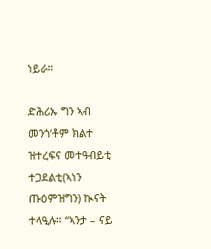ነይራ።

ድሕሪኡ ግን ኣብ መንጎ’ቶም ክልተ ዝተረፍና መተዓብይቲ ተጋደልቲ(ኣነን ጡዕምዝግን) ኲናት ተላዒሉ። “ኣንታ – ናይ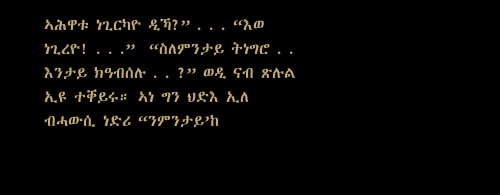ኣሕዋቱ ነጊርካዮ ዲኻ?” . . . “እወ ነጊረዮ! . . .”  “ስለምንታይ ትነግሮ . . እንታይ ክዓብሰሉ . . ?” ወዲ ናብ ጽሉል ኢዩ ተቐይሩ። ኣነ ግን ህድእ ኢለ ብሓውሲ ነድሪ “ንምንታይ’ከ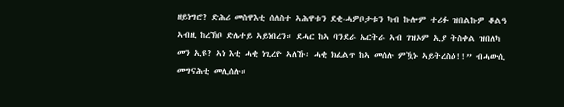ዘይነግሮ? ድሕሪ መስዋእቲ ሰለስተ ኣሕዋቱን ደቂ-ሓዎቦታቱን ካብ ኩሎም ተሪፉ ዝበልኩዎ ቆልዓ ኣብዚ ከረኽቦ ድሌተይ ኣይነበረን። ደሓር ከኣ ባንደራ ኤርትራ ኣብ ገዝኦም ኢያ ትስቀል ዝበለካ መን ኢዩ? ኣነ እቲ ሓቂ ነጊረዮ ኣለኹ፡ ሓቂ ክፈልጥ ከኣ መሰሉ ምዃኑ ኣይትረስዕ!!” ብሓውሲ መግናሕቲ መሊሰሉ።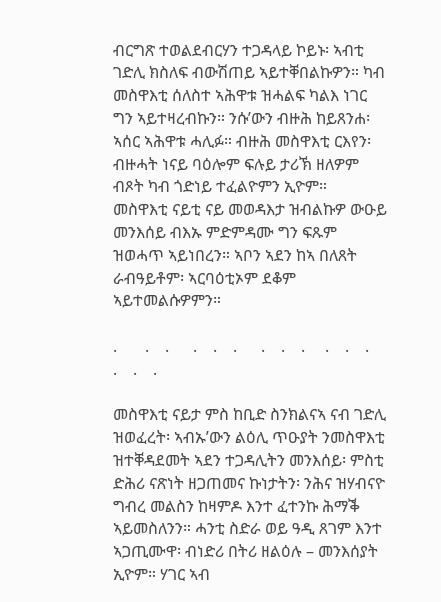ብርግጽ ተወልደብርሃን ተጋዳላይ ኮይኑ፡ ኣብቲ ገድሊ ክስለፍ ብውሽጠይ ኣይተቐበልኩዎን። ካብ መስዋእቲ ሰለስተ ኣሕዋቱ ዝሓልፍ ካልእ ነገር ግን ኣይተዛረብኩን። ንሱ’ውን ብዙሕ ከይጸንሐ፡ ኣሰር ኣሕዋቱ ሓሊፉ። ብዙሕ መስዋእቲ ርእየን፡ ብዙሓት ነናይ ባዕሎም ፍሉይ ታሪኽ ዘለዎም ብጾት ካብ ጎድነይ ተፈልዮምን ኢዮም።  መስዋእቲ ናይቲ ናይ መወዳእታ ዝብልኩዎ ውዑይ መንእሰይ ብእኡ ምድምዳሙ ግን ፍጹም ዝወሓጥ ኣይነበረን። ኣቦን ኣደን ከኣ በለጸት ራብዓይቶም፡ ኣርባዕቲኦም ደቆም ኣይተመልሱዎምን።

.       .    .      .    .    .      .    .    .     .    .    .     .    .    .

መስዋእቲ ናይታ ምስ ከቢድ ስንክልናኣ ናብ ገድሊ ዝወፈረት፡ ኣብኡ’ውን ልዕሊ ጥዑያት ንመስዋእቲ ዝተቐዳደመት ኣደን ተጋዳሊትን መንእሰይ፡ ምስቲ ድሕሪ ናጽነት ዘጋጠመና ኩነታትን፡ ንሕና ዝሃብናዮ ግብረ መልስን ከዛምዶ እንተ ፈተንኩ ሕማቕ ኣይመስለንን። ሓንቲ ስድራ ወይ ዓዲ ጸገም እንተ ኣጋጢሙዋ፡ ብነድሪ በትሪ ዘልዕሉ – መንእሰያት ኢዮም። ሃገር ኣብ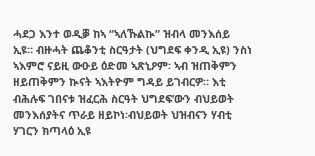ሓደጋ እንተ ወዲቓ ከኣ “ኣለኹልኲ” ዝብላ መንእሰይ ኢዩ። ብዙሓት ጨቆንቲ ስርዓታት (ህግደፍ ቀንዲ ኢዩ) ንስነ ኣእምሮ ናይዚ ውዑይ ዕድመ ኣጽኒዖም፡ ኣብ ዝጠቅምን ዘይጠቅምን ኲናት ኣእትዮም ግዳይ ይገብርዎ። እቲ ብሕሉፍ ገበናቱ ዝፈርሕ ስርዓት ህግደፍ’ውን ብህይወት መንእሰያትና ጥራይ ዘይኮነ፡ብህይወት ህዝብናን ሃብቲ ሃገርን ክጣላዕ ኢዩ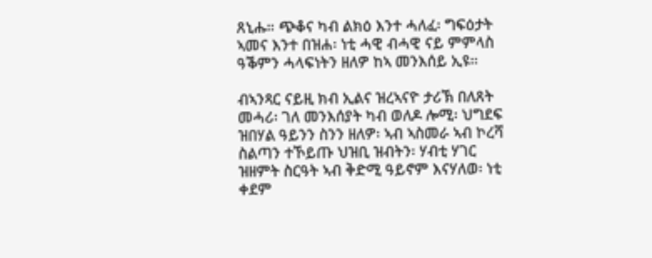ጸኒሑ። ጭቆና ካብ ልክዕ እንተ ሓለፈ፡ ግፍዕታት ኣመና እንተ በዝሐ፡ ነቲ ሓዊ ብሓዊ ናይ ምምላስ ዓቕምን ሓላፍነትን ዘለዎ ከኣ መንእሰይ ኢዩ።

ብኣንጻር ናይዚ ክብ ኢልና ዝረኣናዮ ታሪኽ በለጸት መሓሪ፡ ገለ መንእሰያት ካብ ወለዶ ሎሚ፡ ህግደፍ ዝበሃል ዓይንን ስንን ዘለዎ፡ ኣብ ኣስመራ ኣብ ኮረሻ ስልጣን ተኾይጡ ህዝቢ ዝብትን፡ ሃብቲ ሃገር ዝዘምት ስርዓት ኣብ ቅድሚ ዓይኖም እናሃለወ፡ ነቲ ቀደም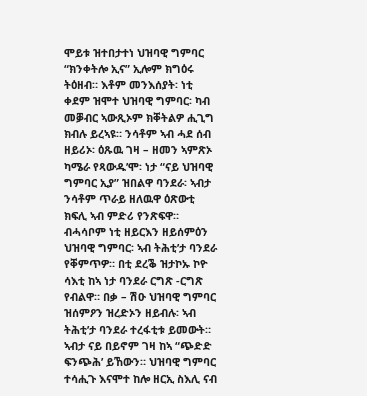ሞይቱ ዝተበታተነ ህዝባዊ ግምባር “ክንቀትሎ ኢና” ኢሎም ክግዕሩ ትዕዘብ። እቶም መንእሰያት፡ ነቲ ቀደም ዝሞተ ህዝባዊ ግምባር፡ ካብ መቓብር ኣውጺኦም ክቐትልዎ ሒጊግ ክብሉ ይረኣዩ። ንሳቶም ኣብ ሓደ ሰብ ዘይሪኦ፡ ዕጹዉ ገዛ – ዘመን ኣምጽኦ ካሜራ የጻውዱ’ሞ፡ ነታ “ናይ ህዝባዊ ግምባር ኢያ” ዝበልዋ ባንደራ፡ ኣብታ ንሳቶም ጥራይ ዘለዉዋ ዕጽውቲ ክፍሊ ኣብ ምድሪ የንጽፍዋ። ብሓሳቦም ነቲ ዘይርእን ዘይሰምዕን ህዝባዊ ግምባር፡ ኣብ ትሕቲ’ታ ባንደራ የቐምጥዎ። በቲ ደረቕ ዝታኮኡ ኮዮ ሳእቲ ከኣ ነታ ባንደራ ርግጽ -ርግጽ የብልዋ። በቃ – ሽዑ ህዝባዊ ግምባር ዝሰምዖን ዝረድኦን ዘይብሉ፡ ኣብ ትሕቲ’ታ ባንደራ ተረፋቲቱ ይመውት። ኣብታ ናይ በይኖም ገዛ ከኣ “ጭድድ ፍንጭሕ’ ይኸውን። ህዝባዊ ግምባር ተሳሒጉ እናሞተ ከሎ ዘርኢ ስእሊ ናብ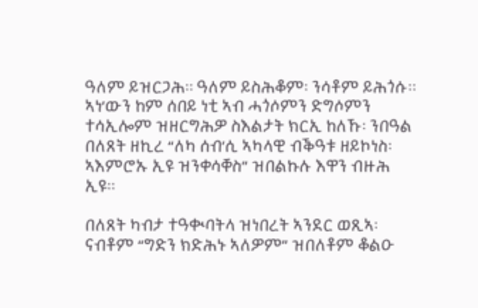ዓለም ይዝርጋሕ። ዓለም ይስሕቆም፡ ንሳቶም ይሕጎሱ። ኣነ’ውን ከም ሰበይ ነቲ ኣብ ሓጎሶምን ድግሶምን ተሳኢሎም ዝዘርግሕዎ ስእልታት ክርኢ ከለኹ፡ ንበዓል በለጸት ዘኪረ “ለካ ሰብ’ሲ ኣካላዊ ብቕዓቱ ዘይኮነስ፡ ኣእምሮኡ ኢዩ ዝንቀሳቐስ” ዝበልኩሉ እዋን ብዙሕ ኢዩ።

በለጸት ካብታ ተዓቊባትላ ዝነበረት ኣንደር ወጺኣ፡ ናብቶም “ግድን ክድሕኑ ኣለዎም” ዝበለቶም ቆልዑ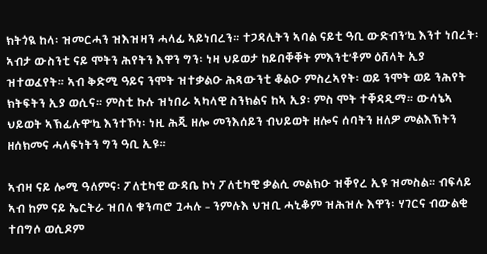ክትጎዪ ከላ፡ ዝመርሓን ዝእዝዛን ሓላፊ ኣይነበረን። ተጋዳሊትን ኣባል ናይቲ ዓቢ ውድብን’ኳ እንተ ነበረት፡ ኣብታ ውስንቲ ናይ ሞትን ሕየትን እዋን ግን፡ ነዛ ህይወታ ከይበቐቐት ምእንቲ’ቶም ዕሸላት ኢያ ዝተወፈየት። ኣብ ቅድሚ ዓይና ንሞት ዝተቃልዑ ሕጻውንቲ ቆልዑ ምስረኣየት፡ ወይ ንሞት ወይ ንሕየት ክትፍትን ኢያ ወሲና። ምስቲ ኩሉ ዝነበራ ኣካላዊ ስንክልና ከኣ ኢያ፡ ምስ ሞት ተቐዳዲማ። ውሳኔኣ ህይወት ኣኽፊሉዋ’ኳ እንተኾነ፡ ነዚ ሕጂ ዘሎ መንእሰይን ብህይወት ዘሎና ሰባትን ዘለዎ መልእኽትን ዘሰክመና ሓላፍነትን ግን ዓቢ ኢዩ።

ኣብዛ ናይ ሎሚ ዓለምና፡ ፖለቲካዊ ውዳቤ ኮነ ፖለቲካዊ ቃልሲ መልክዑ ዝቐየረ ኢዩ ዝመስል። ብፍላይ ኣብ ከም ናይ ኤርትራ ዝበለ ቁንጣሮ ጓሓሉ – ንምሉእ ህዝቢ ሓኒቆም ዝሕዝሉ እዋን፡ ሃገርና ብውልቂ ተበግሶ ወሲዶም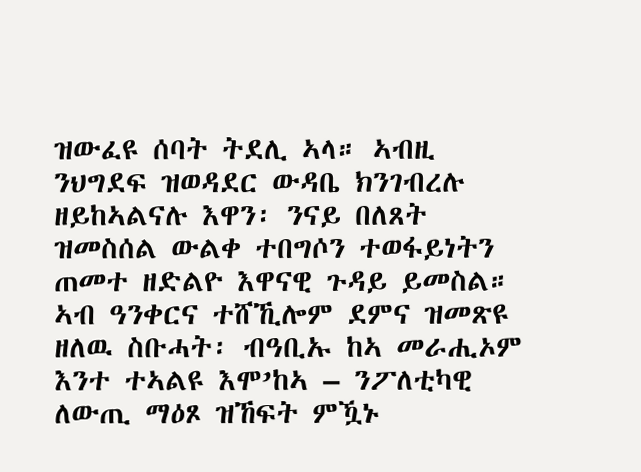ዝውፈዩ ሰባት ትደሊ ኣላ። ኣብዚ ንህግደፍ ዝወዳደር ውዳቤ ክንገብረሉ ዘይከኣልናሉ እዋን፡ ንናይ በለጸት ዝመስሰል ውልቀ ተበግሶን ተወፋይነትን ጠመተ ዘድልዮ እዋናዊ ጉዳይ ይመስል። ኣብ ዓንቀርና ተሸኺሎም ደምና ዝመጽዩ ዘለዉ ስቡሓት፡ ብዓቢኡ ከኣ መራሒኦም እንተ ተኣልዩ እሞ’ከኣ – ንፖለቲካዊ ለውጢ ማዕጾ ዝኸፍት ምዃኑ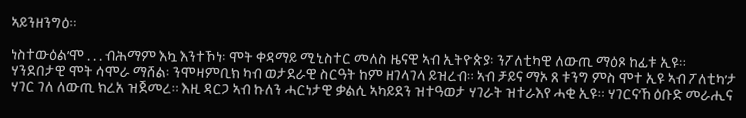ኣይንዘንግዕ።

ነስተውዕል’ሞ . . . ብሕማም እኳ እንተኾነ፡ ሞት ቀዳማይ ሚኒስተር መለስ ዜናዊ ኣብ ኢትዮጵያ፡ ንፖለቲካዊ ለውጢ ማዕጾ ከፊቱ ኢዩ። ሃንደበታዊ ሞት ሳሞራ ማሸል፡ ንሞዛምቢክ ካብ ወታደራዊ ስርዓት ከም ዘገላገላ ይዝረብ። ኣብ ቻይና ማኦ ጸ ቱንግ ምስ ሞተ ኢዩ ኣብ ፖለቲካ’ታ ሃገር ገለ ለውጢ ክረአ ዝጀመረ። እዚ ዳርጋ ኣብ ኩለን ሓርነታዊ ቃልሲ ኣካይደን ዝተዓወታ ሃገራት ዝተራእየ ሓቂ ኢዩ። ሃገርና’ኸ ዕቡድ መራሒና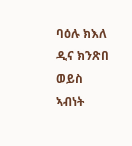ባዕሉ ክእለ ዲና ክንጽበ ወይስ ኣብነት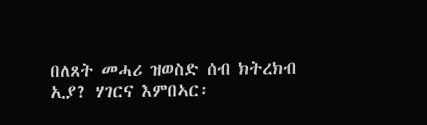በለጸት መሓሪ ዝወስድ ሰብ ክትረክብ ኢያ? ሃገርና እምበኣር፡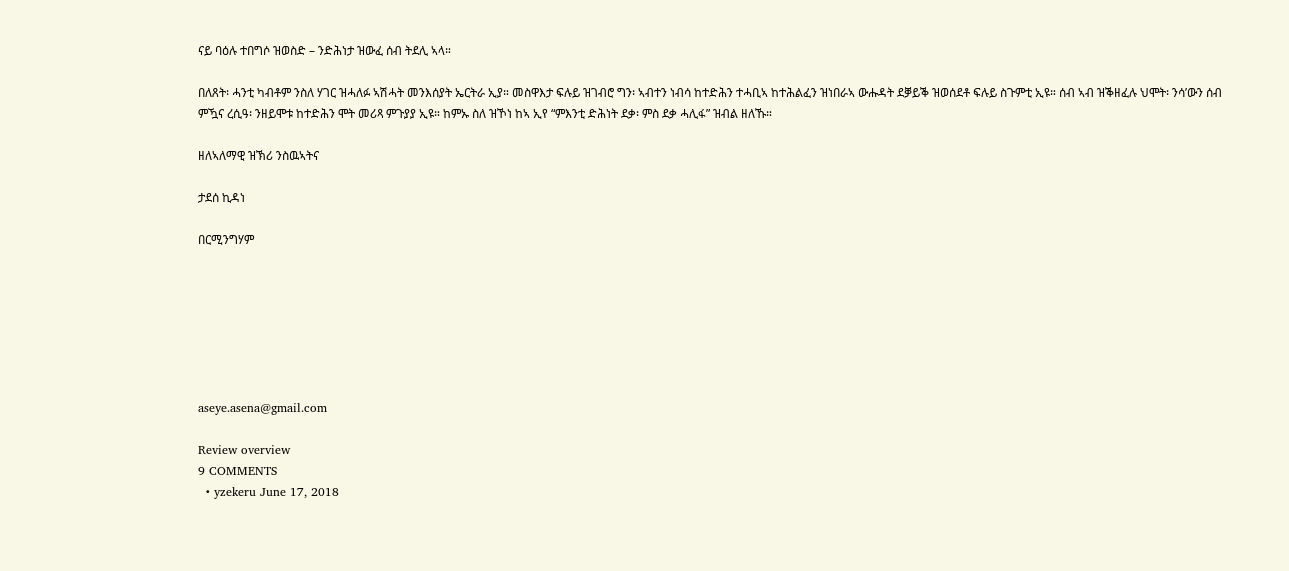ናይ ባዕሉ ተበግሶ ዝወስድ – ንድሕነታ ዝውፈ ሰብ ትደሊ ኣላ።

በለጸት፡ ሓንቲ ካብቶም ንስለ ሃገር ዝሓለፉ ኣሽሓት መንእሰያት ኤርትራ ኢያ። መስዋእታ ፍሉይ ዝገብሮ ግን፡ ኣብተን ነብሳ ከተድሕን ተሓቢኣ ከተሕልፈን ዝነበራኣ ውሑዳት ደቓይቕ ዝወሰደቶ ፍሉይ ስጉምቲ ኢዩ። ሰብ ኣብ ዝቕዘፈሉ ህሞት፡ ንሳ’ውን ሰብ ምዃና ረሲዓ፡ ንዘይሞቱ ከተድሕን ሞት መሪጻ ምጉያያ ኢዩ። ከምኡ ስለ ዝኾነ ከኣ ኢየ “ምእንቲ ድሕነት ደቃ፡ ምስ ደቃ ሓሊፋ” ዝብል ዘለኹ።

ዘለኣለማዊ ዝኽሪ ንስዉኣትና

ታደሰ ኪዳነ

በርሚንግሃም







aseye.asena@gmail.com

Review overview
9 COMMENTS
  • yzekeru June 17, 2018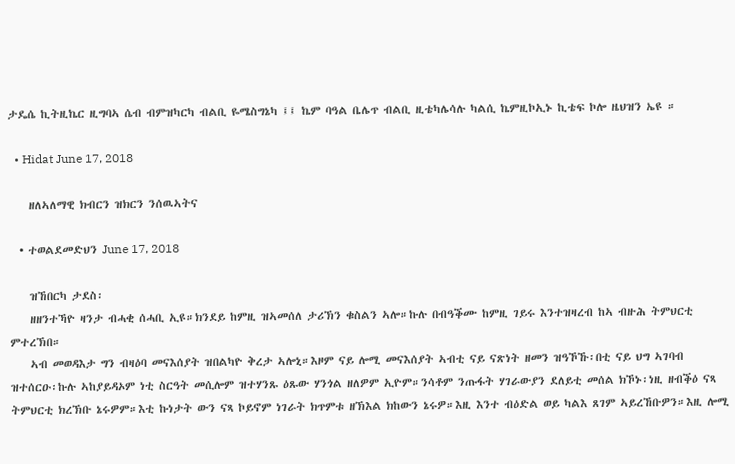ታዴሴ ኪትዚኬር ዚግባኣ ሴብ ብምዝካርካ ብልቢ ዬሜስግኔካ ፤፤ ኬም ባዓል ቤሌጥ ብልቢ ዚቴካሌሳሉ ካልሲ ኬምዚኮኢኑ ኪቴፍ ኮሎ ዜህዝን ኤዩ ።

  • Hidat June 17, 2018

    ዘለኣለማዊ ክብርን ዝክርን ንሰዉኣትና

  • ተወልደመድህን June 17, 2018

    ዝኸበርካ ታደስ፡
    ዘዘንተኻዮ ዛንታ ብሓቂ ሰሓቢ ኢዩ።ክንደይ ከምዚ ዝኣመሰለ ታሪኽን ቁስልን ኣሎ።ኩሉ በብዓቕሙ ከምዚ ገይሩ እንተዝዛረብ ከኣ ብዙሕ ትምህርቲ ምተረኽበ።
    ኣብ መወዳእታ ግን ብዛዕባ መናእሰያት ዝበልካዮ ቅረታ ኣሎኒ።እዞም ናይ ሎሚ መናእሰያት ኣብቲ ናይ ናጽነት ዘመን ዝዓኾኹ፡በቲ ናይ ህግ ኣገባብ ዝተሰርዑ፡ኩሉ ኣከያይዳኦም ነቲ ስርዓት መሲሎም ዝተሃንጹ ዕጹው ሃንጎል ዘለዎም ኢዮም።ንሳቶም ንጡፋት ሃገራውያን ደለይቲ መሰል ክኾኑ፡ነዚ ዘብቕዕ ናጻ ትምህርቲ ክረኽቡ ኔሩዎም።እቲ ኩነታት ውን ናጻ ኮይኖም ነገራት ክጥምቱ ዘኽእል ክከውን ኔሩዎ።እዚ እንተ ብዕድል ወይ ካልእ ጸገም ኣይረኸቡዎን።እዚ ሎሚ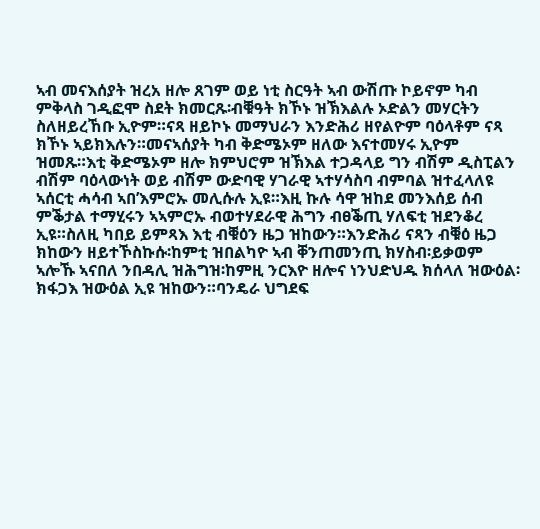ኣብ መናእሰያት ዝረአ ዘሎ ጸገም ወይ ነቲ ስርዓት ኣብ ውሽጡ ኮይኖም ካብ ምቅላስ ገዲፎሞ ስደት ክመርጹ፡ብቑዓት ክኾኑ ዝኽእልሉ ኦድልን መሃርትን ስለዘይረኸቡ ኢዮም።ናጻ ዘይኮኑ መማህራን እንድሕሪ ዘየልዮም ባዕላቶም ናጻ ክኾኑ ኣይክእሉን።መናኣሰያት ካብ ቅድሜኦም ዘለው እናተመሃሩ ኢዮም ዝመጹ።እቲ ቅድሜኦም ዘሎ ክምህሮም ዝኽእል ተጋዳላይ ግን ብሽም ዲስፒልን ብሽም ባዕላውነት ወይ ብሽም ውድባዊ ሃገራዊ ኣተሃሳስባ ብምባል ዝተፈላለዩ ኣሰርቲ ሓሳብ ኣበ’እምሮኡ መሊሱሉ ኢዩ።እዚ ኩሉ ሳዋ ዝከደ መንእሰይ ሰብ ምቕታል ተማሂሩን ኣኣምሮኡ ብወተሃደራዊ ሕግን ብፀቕጢ ሃለፍቲ ዝደንቆረ ኢዩ።ስለዚ ካበይ ይምጻእ እቲ ብቑዕን ዜጋ ዝከውን።እንድሕሪ ናጻን ብቑዕ ዜጋ ክከውን ዘይተኾስኩሱ፡ከምቲ ዝበልካዮ ኣብ ቐንጠመንጢ ክሃስብ፡ይቃወም ኣሎኹ ኣናበለ ንበዳሊ ዝሕግዝ፡ከምዚ ንርእዮ ዘሎና ነንህድህዱ ክሰላለ ዝውዕል፡ክፋጋእ ዝውዕል ኢዩ ዝከውን።ባንዴራ ህግደፍ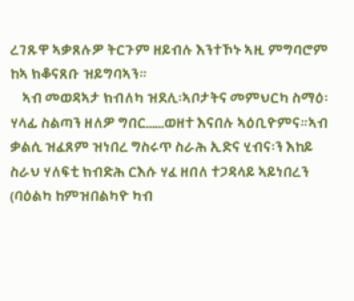ረገጹዋ ኣቃጸሉዎ ትርጉም ዘይብሉ እንተኾኑ ኣዚ ምግባሮም ከኣ ክቆናጸቡ ዝይግባኣን።
    ኣብ መወዳኣታ ክብለካ ዝደሊ፡ኣቦታትና መምህርካ ስማዕ፡ሃላፊ ስልጣን ዘለዎ ግበር……ወዘተ እናበሉ ኣዕቢዮምና።ኣብ ቃልሲ ዝፈጸም ዝነበረ ግስሩጥ ስራሕ ኢድና ሂብና፡ን እከይ ስራህ ሃለፍቲ ክብድሕ ርእሱ ሃፈ ዘበለ ተጋዳላይ ኣይነበረን (ባዕልካ ከምዝበልካዮ ካብ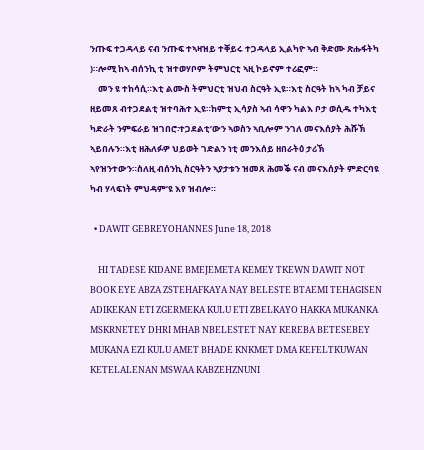ንጡፍ ተጋዳላይ ናብ ንጡፍ ተኣዛዝይ ተቐይሩ ተጋዳላይ ኢልካዮ ኣብ ቅድሙ ጽሑፋትካ )።ሎሚ ከኣ ብሰንኪ ቲ ዝተወሃቦም ትምህርቲ ኣዚ ኮይኖም ተሪፎም።
    መን ዩ ተከሳሲ።እቲ ልሙስ ትምህርቲ ዝህብ ስርዓት ኢዩ።እቲ ስርዓት ከኣ ካብ ቻይና ዘይመጸ ብተጋደልቲ ዝተባሕተ ኢዩ።ከምቲ ኢሳያስ ኣብ ሳዋን ካልእ ቦታ ወሲዱ ተካእቲ ካድራት ንምፍራይ ዝገበሮ፡ተጋደልቲ’ውን ኣወስን ኣቢሎም ንገለ መናእሰያት ሕሹኽ ኣይበሉን።እቲ ዘሕለፉዎ ህይወት ገድልን ነቲ መንእሰይ ዘበራትዕ ታሪኽ ኣየዝንተውን።ስለዚ ብሰንኪ ስርዓትን ኣያታቱን ዝመጸ ሕመቕ ናብ መናእሰያት ምድርባዩ ካብ ሃላፍነት ምህዳም’ዩ እየ ዝብሎ።

  • DAWIT GEBREYOHANNES June 18, 2018

    HI TADESE KIDANE BMEJEMETA KEMEY TKEWN DAWIT NOT BOOK EYE ABZA ZSTEHAFKAYA NAY BELESTE BTAEMI TEHAGISEN ADIKEKAN ETI ZGERMEKA KULU ETI ZBELKAYO HAKKA MUKANKA MSKRNETEY DHRI MHAB NBELESTET NAY KEREBA BETESEBEY MUKANA EZI KULU AMET BHADE KNKMET DMA KEFELTKUWAN KETELALENAN MSWAA KABZEHZNUNI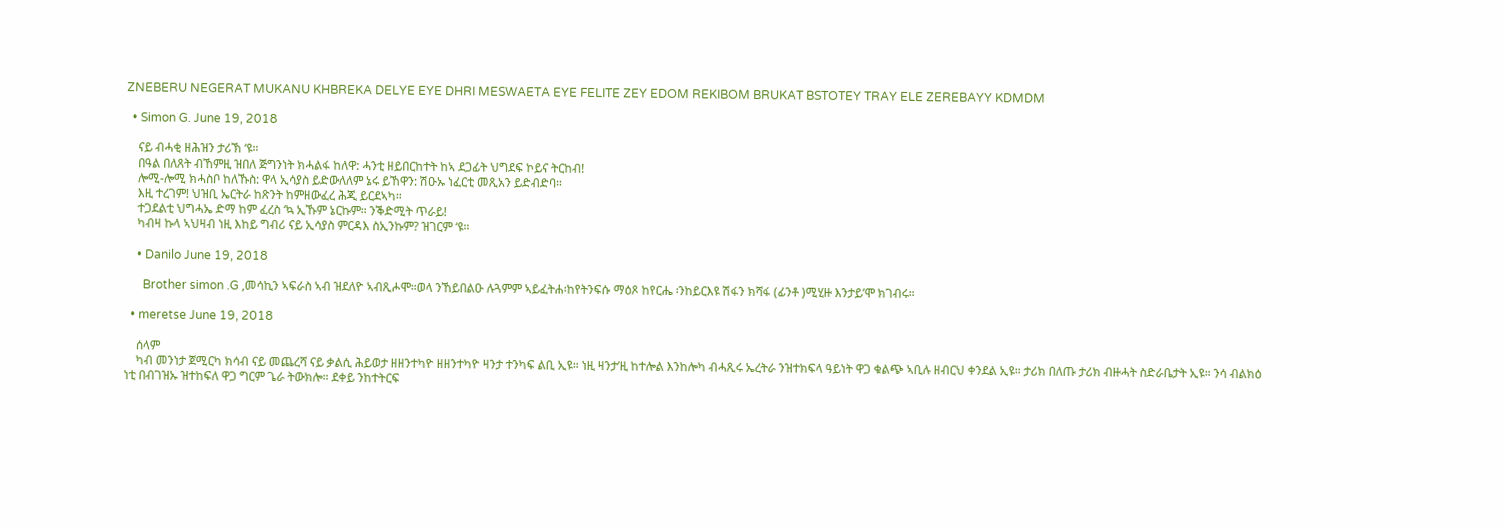ZNEBERU NEGERAT MUKANU KHBREKA DELYE EYE DHRI MESWAETA EYE FELITE ZEY EDOM REKIBOM BRUKAT BSTOTEY TRAY ELE ZEREBAYY KDMDM

  • Simon G. June 19, 2018

    ናይ ብሓቂ ዘሕዝን ታሪኽ ‘ዩ።
    በዓል በለጸት ብኸምዚ ዝበለ ጅግንነት ክሓልፋ ከለዋ: ሓንቲ ዘይበርከተት ከኣ ደጋፊት ህግደፍ ኮይና ትርከብ!
    ሎሚ-ሎሚ ክሓስቦ ከለኹስ: ዋላ ኢሳያስ ይድውለለም ኔሩ ይኸዋን: ሽዑኡ ነፈርቲ መጺአን ይድብድባ።
    እዚ ተረገም! ህዝቢ ኤርትራ ከጽንት ከምዘውፈረ ሕጂ ይርደኣካ።
    ተጋደልቲ ህግሓኤ ድማ ከም ፈረስ ‘ኳ ኢኹም ኔርኩም። ንቕድሚት ጥራይ!
    ካብዛ ኩላ ኣህዛብ ነዚ እከይ ግብሪ ናይ ኢሳያስ ምርዳእ ስኢንኩም? ዝገርም ‘ዩ።

    • Danilo June 19, 2018

      Brother simon .G ,መሳኪን ኣፍራስ ኣብ ዝደለዮ ኣብጺሖሞ።ወላ ንኸይበልዑ ሉጓምም ኣይፈትሐ፡ከየትንፍሱ ማዕጾ ከየርሔ ፡ንከይርእዩ ሽፋን ክሻፋ (ፊንቶ )ሚሂዙ እንታይ’ሞ ክገብሩ።

  • meretse June 19, 2018

    ሰላም
    ካብ መንነታ ጀሚርካ ክሳብ ናይ መጨረሻ ናይ ቃልሲ ሕይወታ ዘዘንተካዮ ዘዘንተካዮ ዛንታ ተንካፍ ልቢ ኢዩ። ነዚ ዛንታ’ዚ ከተሎል እንከሎካ ብሓጺሩ ኤረትራ ንዝተክፍላ ዓይነት ዋጋ ቁልጭ ኣቢሉ ዘብርህ ቀንደል ኢዩ። ታሪክ በለጡ ታሪክ ብዙሓት ስድራቤታት ኢዩ። ንሳ ብልክዕ ነቲ በብገዝኡ ዝተከፍለ ዋጋ ግርም ጌራ ትውክሎ። ደቀይ ንከተትርፍ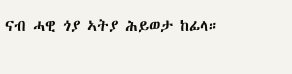ናብ ሓዊ ጎያ ኣትያ ሕይወታ ከፊላ።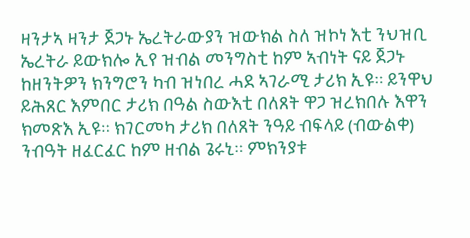ዛንታኣ ዛንታ ጀጋኑ ኤረትራውያን ዝውክል ስለ ዝኮነ እቲ ንህዝቢ ኤረትራ ይውክሎ ኢየ ዝብል መንግስቲ ከም ኣብነት ናይ ጀጋኑ ከዘንትዎን ክንግሮን ካብ ዝነበረ ሓደ ኣገራሚ ታሪክ ኢዩ። ይንዋህ ይሕጸር እምበር ታሪክ በዓል ስውእቲ በለጸት ዋጋ ዝረክበሉ እዋን ክመጽእ ኢዩ። ክገርመካ ታሪክ በለጸት ንዓይ ብፍላይ (ብውልቀ) ንብዓት ዘፈርፈር ከም ዘብል ጌሩኒ። ምክንያቱ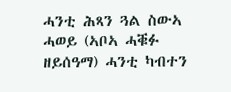ሓንቲ ሕጻን ጓል ስውኣ ሓወይ (ኣቦኣ ሓቑፉ ዘይሰዓማ) ሓንቲ ካብተን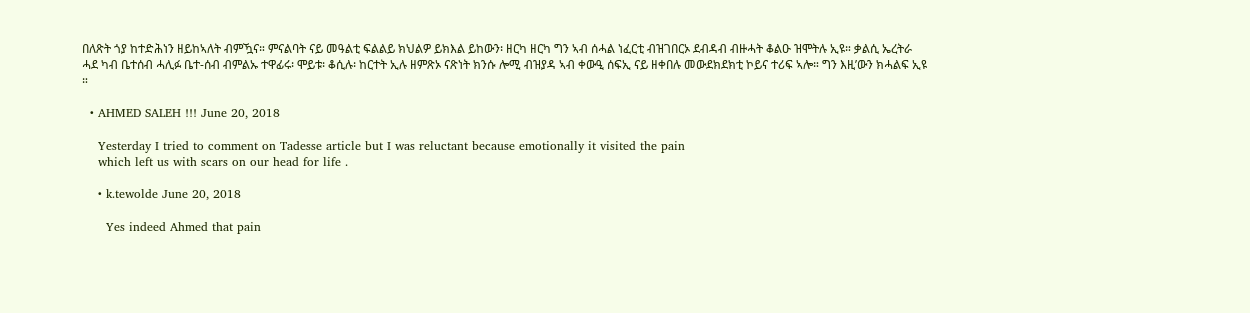በለጽት ጎያ ከተድሕነን ዘይከኣለት ብምዃና። ምናልባት ናይ መዓልቲ ፍልልይ ክህልዎ ይክእል ይከውን፡ ዘርካ ዘርካ ግን ኣብ ሰሓል ነፈርቲ ብዝገበርኦ ደብዳብ ብዙሓት ቆልዑ ዝሞትሉ ኢዩ። ቃልሲ ኤረትራ ሓደ ካብ ቤተሰብ ሓሊፉ ቤተ-ሰብ ብምልኡ ተዋፊሩ፡ ሞይቱ፡ ቆሲሉ፡ ከርተት ኢሉ ዘምጽኦ ናጽነት ክንሱ ሎሚ ብዝያዳ ኣብ ቀውዒ ሰፍኢ ናይ ዘቀበሉ መውደክደክቲ ኮይና ተሪፍ ኣሎ። ግን እዚ’ውን ክሓልፍ ኢዩ ።

  • AHMED SALEH !!! June 20, 2018

    Yesterday I tried to comment on Tadesse article but I was reluctant because emotionally it visited the pain
    which left us with scars on our head for life .

    • k.tewolde June 20, 2018

      Yes indeed Ahmed that pain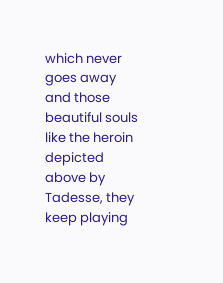which never goes away and those beautiful souls like the heroin depicted above by Tadesse, they keep playing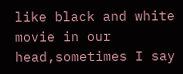like black and white movie in our head,sometimes I say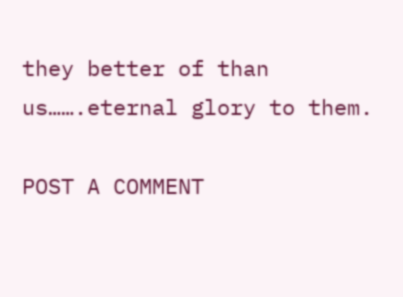they better of than us…….eternal glory to them.

POST A COMMENT